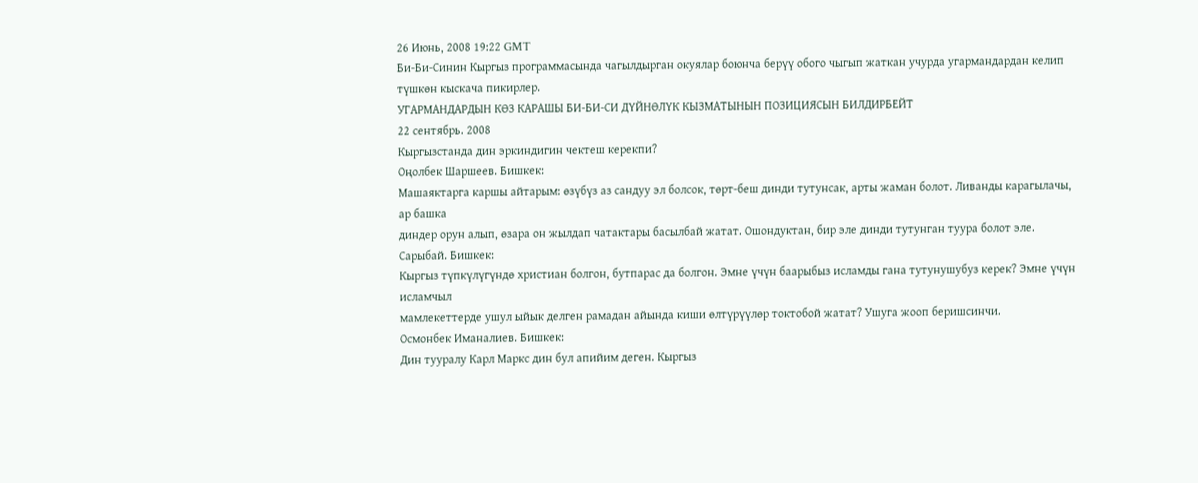26 Июнь, 2008 19:22 GMT
Би-Би-Синин Кыргыз программасында чагылдырган окуялар боюнча берүү обого чыгып жаткан учурда угармандардан келип түшкөн кыскача пикирлер.
УГАРМАНДАРДЫН КӨЗ КАРАШЫ БИ-БИ-СИ ДҮЙНӨЛҮК КЫЗМАТЫНЫН ПОЗИЦИЯСЫН БИЛДИРБЕЙТ
22 cентябрь. 2008
Кыргызстанда дин эркиндигин чектеш керекпи?
Оңолбек Шаршеев. Бишкек:
Машаяктарга каршы айтарым: өзүбүз аз сандуу эл болсок, төрт-беш динди тутунсак, арты жаман болот. Ливанды карагылачы, ар башка
диндер орун алып, өзара он жылдап чатактары басылбай жатат. Ошондуктан, бир эле динди тутунган туура болот эле.
Сарыбай. Бишкек:
Кыргыз түпкүлүгүндө христиан болгон, бутпарас да болгон. Эмне үчүн баарыбыз исламды гана тутунушубуз керек? Эмне үчүн исламчыл
мамлекеттерде ушул ыйык делген рамадан айында киши өлтүрүүлөр токтобой жатат? Ушуга жооп беришсинчи.
Осмонбек Иманалиев. Бишкек:
Дин тууралу Карл Маркс дин бул апийим деген. Кыргыз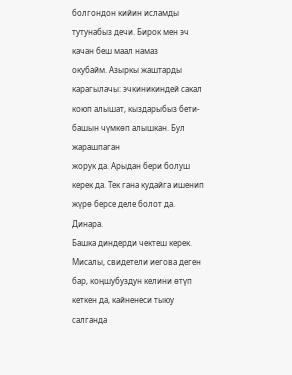болгондон кийин исламды тутунабыз дечи. Бирок мен эч качан беш маал намаз
окубайм. Азыркы жаштарды карагылачы: эчкиникиндей сакал коюп алышат, кыздарыбыз бети-башын чүмкөп алышкан. Бул жарашпаган
жорук да. Арыдан бери болуш керек да. Тек гана кудайга ишенип жүрө берсе деле болот да.
Динара.
Башка диндерди чектеш керек. Мисалы, свидетели иегова деген бар, коңшубуздун келини өтүп кеткен да, кайненеси тыюу салганда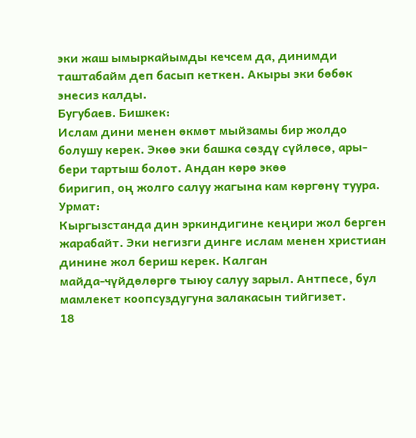эки жаш ымыркайымды кечсем да, динимди таштабайм деп басып кеткен. Акыры эки бөбөк энесиз калды.
Бугубаев. Бишкек:
Ислам дини менен өкмөт мыйзамы бир жолдо болушу керек. Экөө эки башка сөздү сүйлөсө, ары-бери тартыш болот. Андан көрө экөө
биригип, оң жолго салуу жагына кам көргөнү туура.
Урмат:
Кыргызстанда дин эркиндигине кеңири жол берген жарабайт. Эки негизги динге ислам менен христиан динине жол бериш керек. Калган
майда-чүйдөлөргө тыюу салуу зарыл. Антпесе, бул мамлекет коопсуздугуна залакасын тийгизет.
18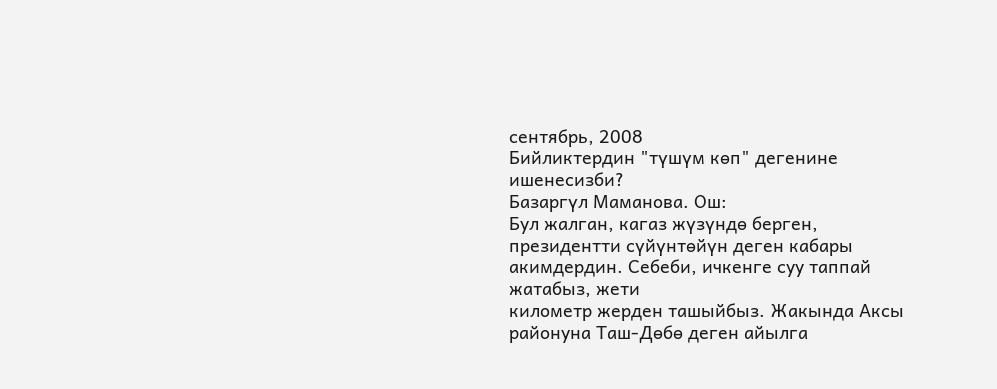сентябрь, 2008
Бийликтердин "түшүм көп" дегенине ишенесизби?
Базаргүл Маманова. Ош:
Бул жалган, кагаз жүзүндө берген, президентти сүйүнтөйүн деген кабары акимдердин. Себеби, ичкенге суу таппай жатабыз, жети
километр жерден ташыйбыз. Жакында Аксы районуна Таш-Дөбө деген айылга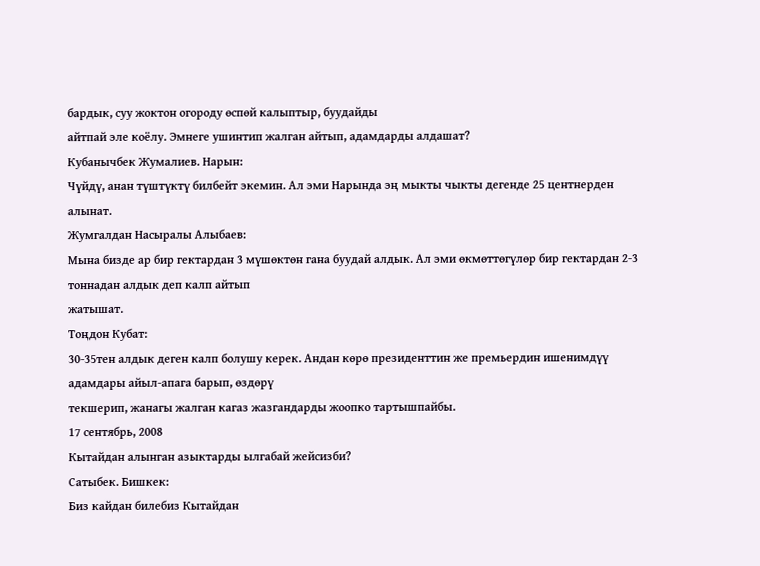бардык, суу жоктон огороду өспөй калыптыр, буудайды
айтпай эле коёлу. Эмнеге ушинтип жалган айтып, адамдарды алдашат?
Кубанычбек Жумалиев. Нарын:
Чүйдү, анан түштүктү билбейт экемин. Ал эми Нарында эң мыкты чыкты дегенде 25 центнерден алынат.
Жумгалдан Насыралы Алыбаев:
Мына бизде ар бир гектардан 3 мүшөктөн гана буудай алдык. Ал эми өкмөттөгүлөр бир гектардан 2-3 тоннадан алдык деп калп айтып
жатышат.
Тоңдон Кубат:
30-35тен алдык деген калп болушу керек. Андан көрө президенттин же премьердин ишенимдүү адамдары айыл-апага барып, өздөрү
текшерип, жанагы жалган кагаз жазгандарды жоопко тартышпайбы.
17 сентябрь, 2008
Кытайдан алынган азыктарды ылгабай жейсизби?
Сатыбек. Бишкек:
Биз кайдан билебиз Кытайдан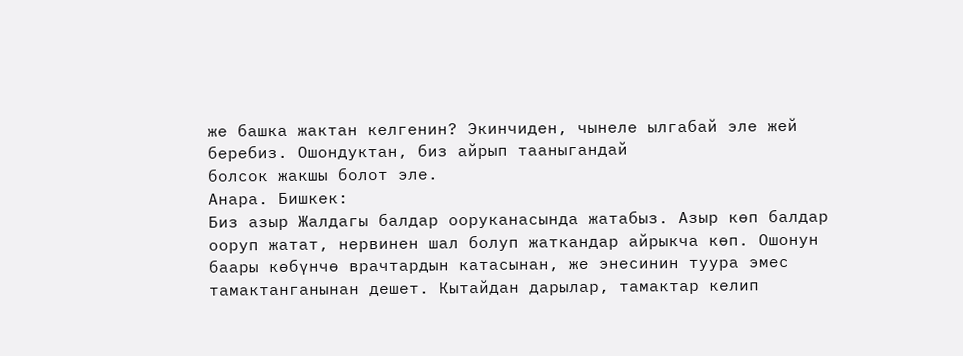же башка жактан келгенин? Экинчиден, чынеле ылгабай эле жей беребиз. Ошондуктан, биз айрып тааныгандай
болсок жакшы болот эле.
Анара. Бишкек:
Биз азыр Жалдагы балдар ооруканасында жатабыз. Азыр көп балдар ооруп жатат, нервинен шал болуп жаткандар айрыкча көп. Ошонун
баары көбүнчө врачтардын катасынан, же энесинин туура эмес тамактанганынан дешет. Кытайдан дарылар, тамактар келип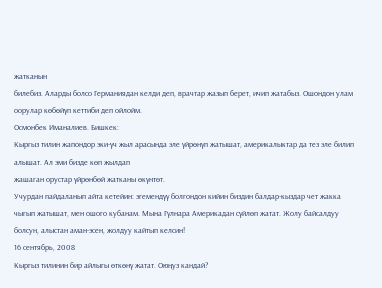жатканын
билебиз. Аларды болсо Германиядан келди деп, врачтар жазып берет, ичип жатабыз. Ошондон улам оорулар көбөйүп кеттиби деп ойлойм.
Осмонбек Иманалиев. Бишкек:
Кыргыз тилин жапондор эки-үч жыл арасында эле үйрөнүп жатышат, америкалыктар да тез эле билип алышат. Ал эми бизде көп жылдап
жашаган орустар үйрөнбөй жатканы өкүнтөт.
Учурдан пайдаланып айта кетейин: эгемендүү болгондон кийин биздин балдар-кыздар чет жакка чыгып жатышат, мен ошого кубанам. Мына Гүлнара Америкадан сүйлөп жатат. Жолу байсалдуу болсун, алыстан аман-эсен, жолдуу кайтып келсин!
16 сентябрь, 2008
Кыргыз тилинин бир айлыгы өткөнү жатат. Оюңуз кандай?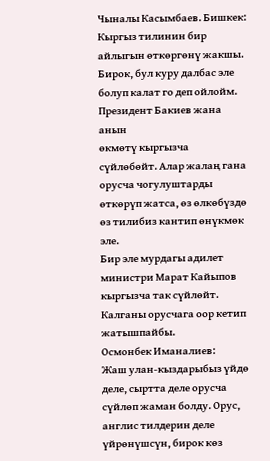Чыналы Касымбаев. Бишкек:
Кыргыз тилинин бир айлыгын өткөргөнү жакшы. Бирок, бул куру далбас эле болуп калат го деп ойлойм. Президент Бакиев жана анын
өкмөтү кыргызча сүйлөбөйт. Алар жалаң гана орусча чогулуштарды өткөрүп жатса, өз өлкөбүздө өз тилибиз кантип өнүкмөк эле.
Бир эле мурдагы адилет министри Марат Кайыпов кыргызча так сүйлөйт. Калганы орусчага оор кетип жатышпайбы.
Осмонбек Иманалиев:
Жаш улан-кыздарыбыз үйдө деле, сыртта деле орусча сүйлөп жаман болду. Орус, англис тилдерин деле үйрөнүшсүн, бирок көз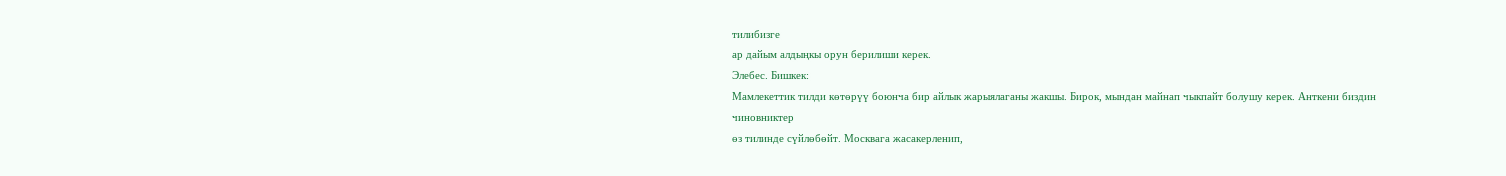тилибизге
ар дайым алдыңкы орун берилиши керек.
Элебес. Бишкек:
Мамлекеттик тилди көтөрүү боюнча бир айлык жарыялаганы жакшы. Бирок, мындан майнап чыкпайт болушу керек. Анткени биздин чиновниктер
өз тилинде сүйлөбөйт. Москвага жасакерленип,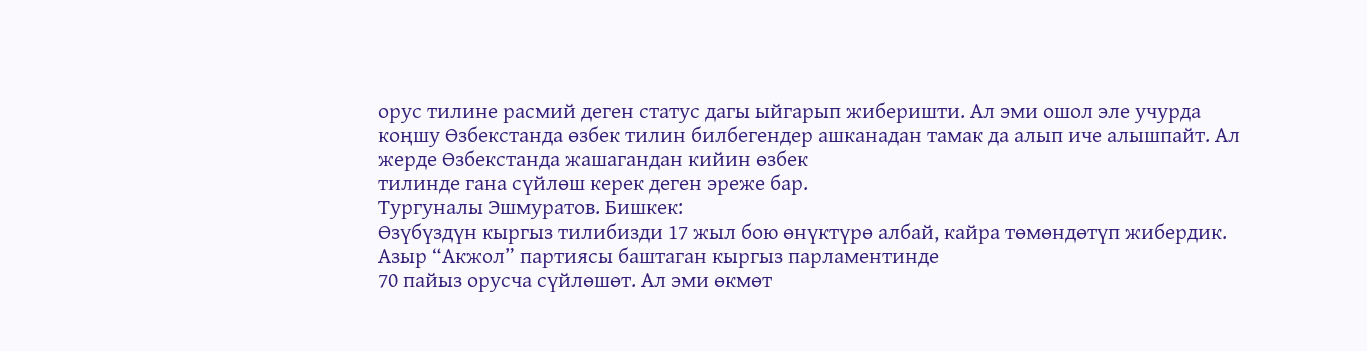орус тилине расмий деген статус дагы ыйгарып жиберишти. Ал эми ошол эле учурда
коңшу Өзбекстанда өзбек тилин билбегендер ашканадан тамак да алып иче алышпайт. Ал жерде Өзбекстанда жашагандан кийин өзбек
тилинде гана сүйлөш керек деген эреже бар.
Тургуналы Эшмуратов. Бишкек:
Өзүбүздүн кыргыз тилибизди 17 жыл бою өнүктүрө албай, кайра төмөндөтүп жибердик. Азыр “Акжол” партиясы баштаган кыргыз парламентинде
70 пайыз орусча сүйлөшөт. Ал эми өкмөт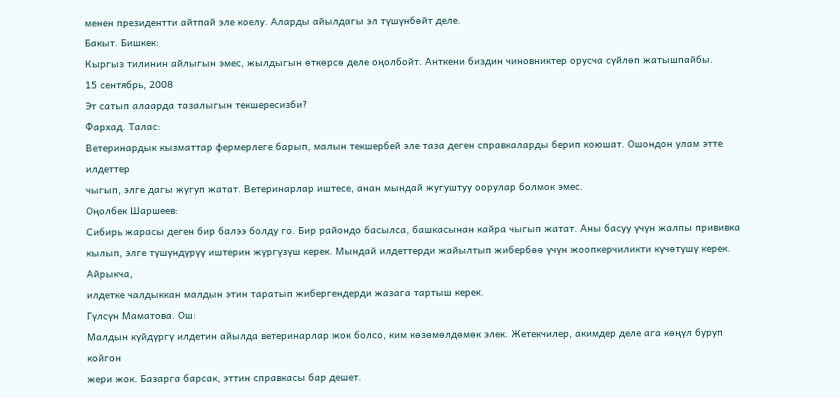менен президентти айтпай эле коелу. Аларды айылдагы эл түшүнбөйт деле.
Бакыт. Бишкек:
Кыргыз тилинин айлыгын эмес, жылдыгын өткөрсө деле оңолбойт. Анткени биздин чиновниктер орусча сүйлөп жатышпайбы.
15 сентябрь, 2008
Эт сатып алаарда тазалыгын текшересизби?
Фархад. Талас:
Ветеринардык кызматтар фермерлеге барып, малын текшербей эле таза деген справкаларды берип коюшат. Ошондон улам этте илдеттер
чыгып, элге дагы жугуп жатат. Ветеринарлар иштесе, анан мындай жугуштуу оорулар болмок эмес.
Оңолбек Шаршеев:
Сибирь жарасы деген бир балээ болду го. Бир райондо басылса, башкасынан кайра чыгып жатат. Аны басуу үчүн жалпы прививка
кылып, элге түшүндүрүү иштерин жүргүзүш керек. Мындай илдеттерди жайылтып жибербөө үчүн жоопкерчиликти күчөтүшү керек. Айрыкча,
илдетке чалдыккан малдын этин таратып жибергендерди жазага тартыш керек.
Гүлсүн Маматова. Ош:
Малдын күйдүргү илдетин айылда ветеринарлар жок болсо, ким көзөмөлдөмөк элек. Жетекчилер, акимдер деле ага көңүл буруп койгон
жери жок. Базарга барсак, эттин справкасы бар дешет.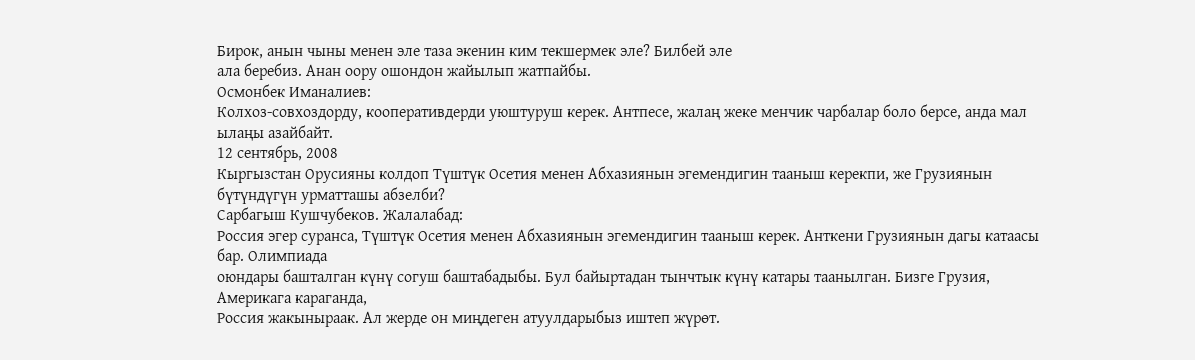Бирок, анын чыны менен эле таза экенин ким текшермек эле? Билбей эле
ала беребиз. Анан оору ошондон жайылып жатпайбы.
Осмонбек Иманалиев:
Колхоз-совхоздорду, кооперативдерди уюштуруш керек. Антпесе, жалаң жеке менчик чарбалар боло берсе, анда мал ылаңы азайбайт.
12 сентябрь, 2008
Кыргызстан Орусияны колдоп Түштүк Осетия менен Абхазиянын эгемендигин тааныш керекпи, же Грузиянын бүтүндүгүн урматташы абзелби?
Сарбагыш Кушчубеков. Жалалабад:
Россия эгер суранса, Түштүк Осетия менен Абхазиянын эгемендигин тааныш керек. Анткени Грузиянын дагы катаасы бар. Олимпиада
оюндары башталган күнү согуш баштабадыбы. Бул байыртадан тынчтык күнү катары таанылган. Бизге Грузия, Америкага караганда,
Россия жакыныраак. Ал жерде он миңдеген атуулдарыбыз иштеп жүрөт.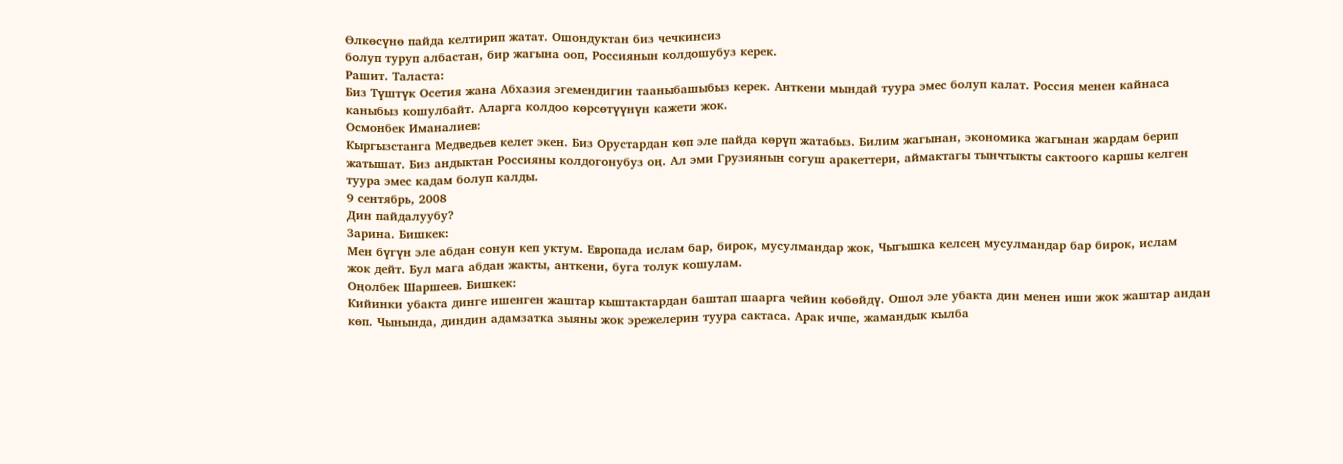Өлкөсүнө пайда келтирип жатат. Ошондуктан биз чечкинсиз
болуп туруп албастан, бир жагына ооп, Россиянын колдошубуз керек.
Рашит. Таласта:
Биз Түштүк Осетия жана Абхазия эгемендигин тааныбашыбыз керек. Анткени мындай туура эмес болуп калат. Россия менен кайнаса
каныбыз кошулбайт. Аларга колдоо көрсөтүүнүн кажети жок.
Осмонбек Иманалиев:
Кыргызстанга Медведьев келет экен. Биз Орустардан көп эле пайда көрүп жатабыз. Билим жагынан, экономика жагынан жардам берип
жатышат. Биз андыктан Россияны колдогонубуз оң. Ал эми Грузиянын согуш аракеттери, аймактагы тынчтыкты сактоого каршы келген
туура эмес кадам болуп калды.
9 сентябрь, 2008
Дин пайдалуубу?
Зарина. Бишкек:
Мен бүгүн эле абдан сонун кеп уктум. Европада ислам бар, бирок, мусулмандар жок, Чыгышка келсең мусулмандар бар бирок, ислам
жок дейт. Бул мага абдан жакты, анткени, буга толук кошулам.
Оңолбек Шаршеев. Бишкек:
Кийинки убакта динге ишенген жаштар кыштактардан баштап шаарга чейин көбөйдү. Ошол эле убакта дин менен иши жок жаштар андан
көп. Чынында, диндин адамзатка зыяны жок эрежелерин туура сактаса. Арак ичпе, жамандык кылба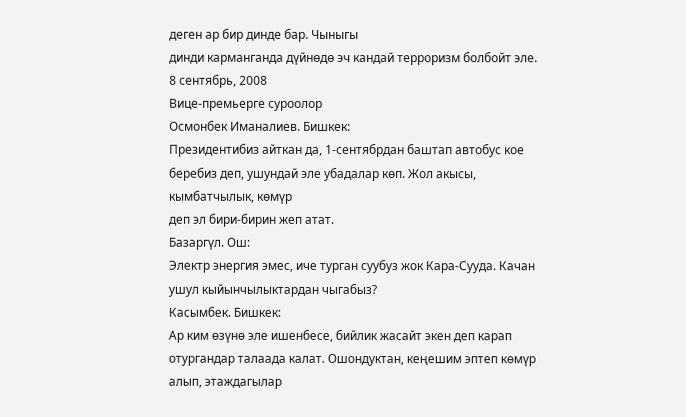деген ар бир динде бар. Чыныгы
динди карманганда дүйнөдө эч кандай терроризм болбойт эле.
8 сентябрь, 2008
Вице-премьерге суроолор
Осмонбек Иманалиев. Бишкек:
Президентибиз айткан да, 1-сентябрдан баштап автобус кое беребиз деп, ушундай эле убадалар көп. Жол акысы, кымбатчылык, көмүр
деп эл бири-бирин жеп атат.
Базаргүл. Ош:
Электр энергия эмес, иче турган суубуз жок Кара-Сууда. Качан ушул кыйынчылыктардан чыгабыз?
Касымбек. Бишкек:
Ар ким өзүнө эле ишенбесе, бийлик жасайт экен деп карап отургандар талаада калат. Ошондуктан, кеңешим эптеп көмүр алып, этаждагылар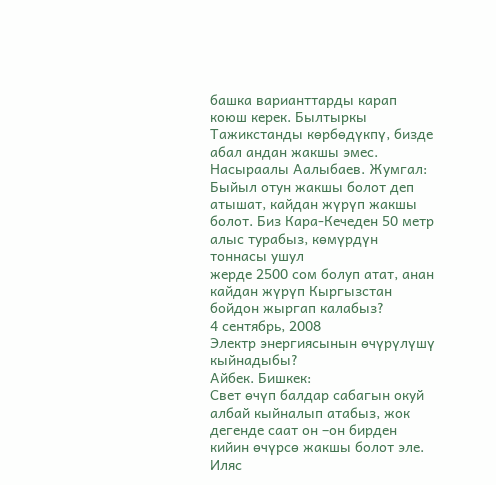башка варианттарды карап коюш керек. Былтыркы Тажикстанды көрбөдүкпү, бизде абал андан жакшы эмес.
Насыраалы Аалыбаев. Жумгал:
Быйыл отун жакшы болот деп атышат, кайдан жүрүп жакшы болот. Биз Кара-Кечеден 50 метр алыс турабыз, көмүрдүн тоннасы ушул
жерде 2500 сом болуп атат, анан кайдан жүрүп Кыргызстан бойдон жыргап калабыз?
4 сентябрь, 2008
Электр энергиясынын өчүрүлүшү кыйнадыбы?
Айбек. Бишкек:
Свет өчүп балдар сабагын окуй албай кыйналып атабыз, жок дегенде саат он –он бирден кийин өчүрсө жакшы болот эле.
Иляс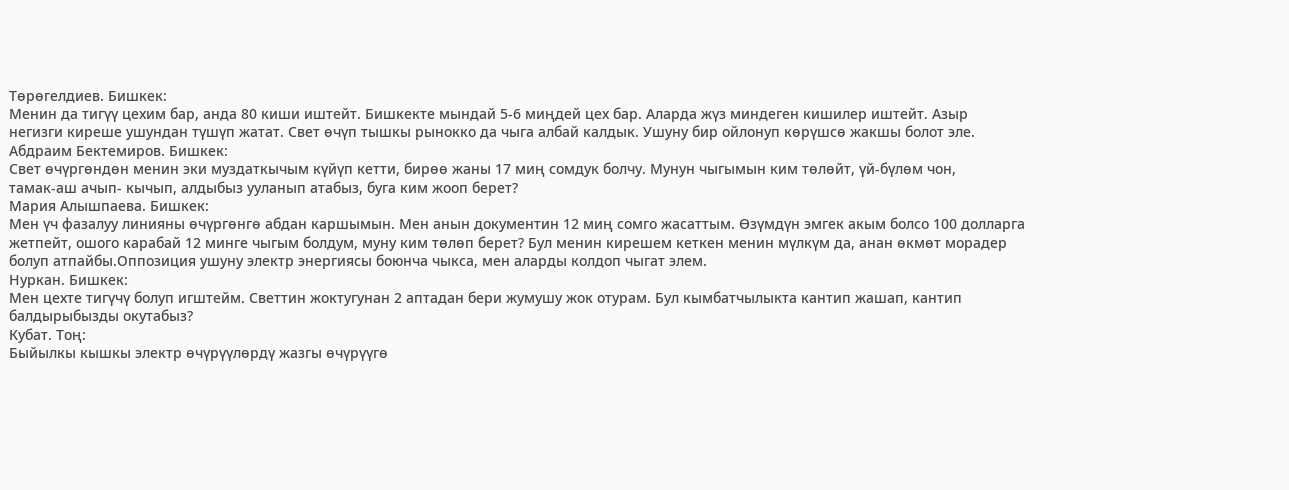Төрөгелдиев. Бишкек:
Менин да тигүү цехим бар, анда 80 киши иштейт. Бишкекте мындай 5-6 миңдей цех бар. Аларда жүз миндеген кишилер иштейт. Азыр
негизги киреше ушундан түшүп жатат. Свет өчүп тышкы рынокко да чыга албай калдык. Ушуну бир ойлонуп көрүшсө жакшы болот эле.
Абдраим Бектемиров. Бишкек:
Свет өчүргөндөн менин эки муздаткычым күйүп кетти, бирөө жаны 17 миң сомдук болчу. Мунун чыгымын ким төлөйт, үй-бүлөм чон,
тамак-аш ачып- кычып, алдыбыз ууланып атабыз, буга ким жооп берет?
Мария Алышпаева. Бишкек:
Мен үч фазалуу линияны өчүргөнгө абдан каршымын. Мен анын документин 12 миң сомго жасаттым. Өзүмдүн эмгек акым болсо 100 долларга
жетпейт, ошого карабай 12 минге чыгым болдум, муну ким төлөп берет? Бул менин кирешем кеткен менин мүлкүм да, анан өкмөт морадер
болуп атпайбы.Оппозиция ушуну электр энергиясы боюнча чыкса, мен аларды колдоп чыгат элем.
Нуркан. Бишкек:
Мен цехте тигүчү болуп игштейм. Светтин жоктугунан 2 аптадан бери жумушу жок отурам. Бул кымбатчылыкта кантип жашап, кантип
балдырыбызды окутабыз?
Кубат. Тоң:
Быйылкы кышкы электр өчүрүүлөрдү жазгы өчүрүүгө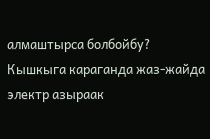алмаштырса болбойбу? Кышкыга караганда жаз-жайда электр азыраак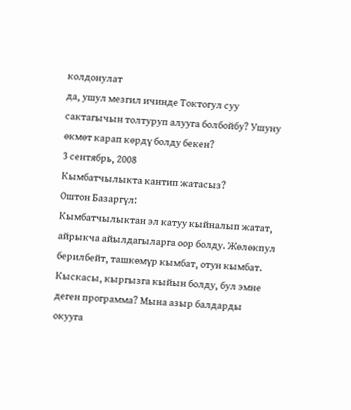колдонулат
да, ушул мезгил ичинде Токтогул суу сактагычын толтуруп алууга болбойбу? Ушуну өкмөт карап көрдү болду бекен?
3 сентябрь, 2008
Кымбатчылыкта кантип жатасыз?
Оштон Базаргүл:
Кымбатчылыктан эл катуу кыйналып жатат, айрыкча айылдагыларга оор болду. Жөлөкпул берилбейт, ташкөмүр кымбат, отун кымбат.
Кыскасы, кыргызга кыйын болду, бул эмне деген программа? Мына азыр балдарды окууга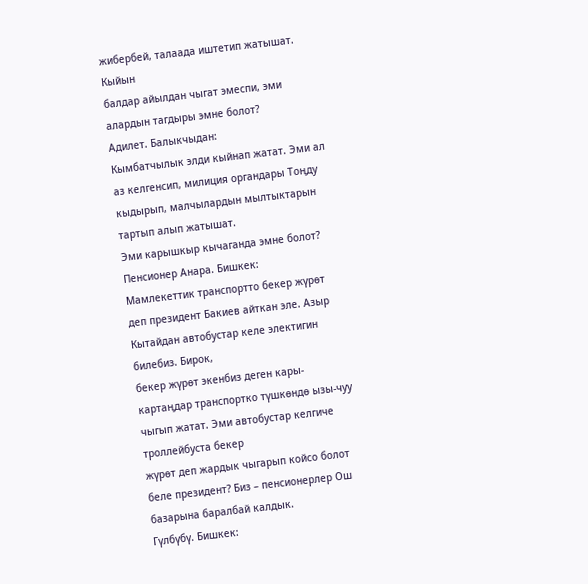жибербей, талаада иштетип жатышат. Кыйын
балдар айылдан чыгат эмеспи, эми алардын тагдыры эмне болот?
Адилет. Балыкчыдан:
Кымбатчылык элди кыйнап жатат. Эми ал аз келгенсип, милиция органдары Тоңду кыдырып, малчылардын мылтыктарын тартып алып жатышат.
Эми карышкыр кычаганда эмне болот?
Пенсионер Анара. Бишкек:
Мамлекеттик транспортто бекер жүрөт деп президент Бакиев айткан эле. Азыр Кытайдан автобустар келе электигин билебиз. Бирок,
бекер жүрөт экенбиз деген кары-картаңдар транспортко түшкөндө ызы-чуу чыгып жатат. Эми автобустар келгиче троллейбуста бекер
жүрөт деп жардык чыгарып койсо болот беле президент? Биз – пенсионерлер Ош базарына баралбай калдык.
Гүлбүбү. Бишкек: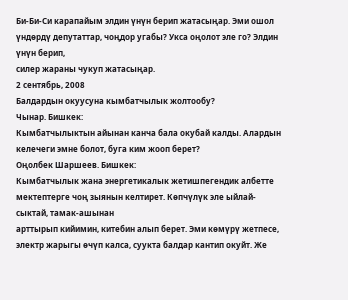Би-Би-Си карапайым элдин үнүн берип жатасыңар. Эми ошол үндөрдү депутаттар, чоңдор угабы? Укса оңолот эле го? Элдин үнүн берип,
силер жараны чукуп жатасыңар.
2 сентябрь, 2008
Балдардын окуусуна кымбатчылык жолтообу?
Чынар. Бишкек:
Кымбатчылыктын айынан канча бала окубай калды. Алардын келечеги эмне болот, буга ким жооп берет?
Оңолбек Шаршеев. Бишкек:
Кымбатчылык жана энергетикалык жетишпегендик албетте мектептерге чоң зыянын келтирет. Көпчүлүк эле ыйлай-сыктай, тамак-ашынан
арттырып кийимин, китебин алып берет. Эми көмүрү жетпесе, электр жарыгы өчүп калса, суукта балдар кантип окуйт. Же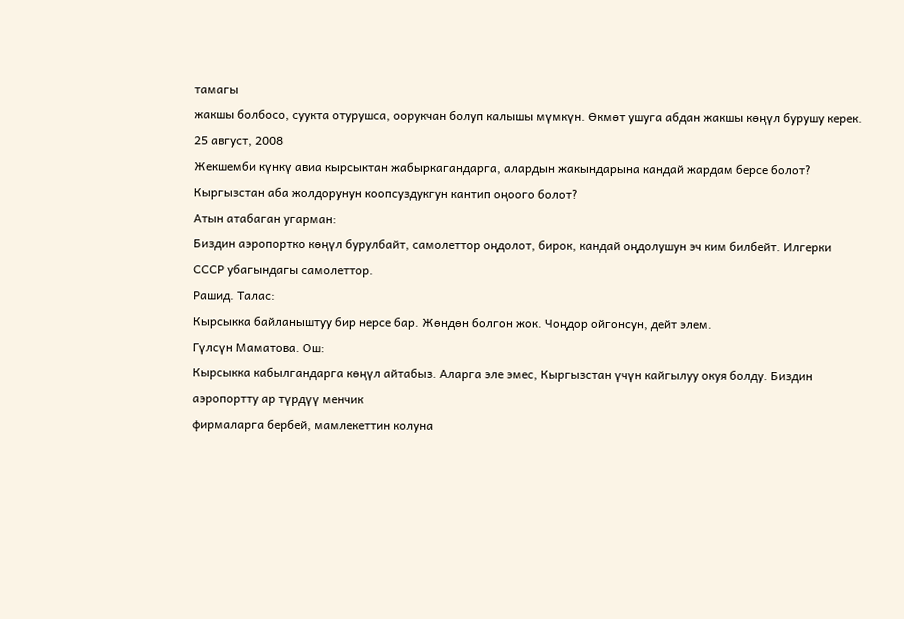тамагы
жакшы болбосо, суукта отурушса, оорукчан болуп калышы мүмкүн. Өкмөт ушуга абдан жакшы көңүл бурушу керек.
25 август, 2008
Жекшемби күнкү авиа кырсыктан жабыркагандарга, алардын жакындарына кандай жардам берсе болот? Кыргызстан аба жолдорунун коопсуздукгун кантип оңоого болот?
Атын атабаган угарман:
Биздин аэропортко көңүл бурулбайт, самолеттор оңдолот, бирок, кандай оңдолушун эч ким билбейт. Илгерки СССР убагындагы самолеттор.
Рашид. Талас:
Кырсыкка байланыштуу бир нерсе бар. Жөндөн болгон жок. Чоңдор ойгонсун, дейт элем.
Гүлсүн Маматова. Ош:
Кырсыкка кабылгандарга көңүл айтабыз. Аларга эле эмес, Кыргызстан үчүн кайгылуу окуя болду. Биздин аэропортту ар түрдүү менчик
фирмаларга бербей, мамлекеттин колуна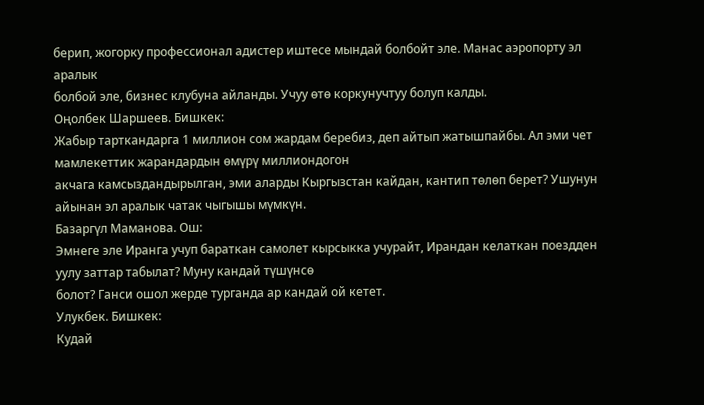берип, жогорку профессионал адистер иштесе мындай болбойт эле. Манас аэропорту эл аралык
болбой эле, бизнес клубуна айланды. Учуу өтө коркунучтуу болуп калды.
Оңолбек Шаршеев. Бишкек:
Жабыр тарткандарга 1 миллион сом жардам беребиз, деп айтып жатышпайбы. Ал эми чет мамлекеттик жарандардын өмүрү миллиондогон
акчага камсыздандырылган, эми аларды Кыргызстан кайдан, кантип төлөп берет? Ушунун айынан эл аралык чатак чыгышы мүмкүн.
Базаргүл Маманова. Ош:
Эмнеге эле Иранга учуп бараткан самолет кырсыкка учурайт, Ирандан келаткан поездден уулу заттар табылат? Муну кандай түшүнсө
болот? Ганси ошол жерде турганда ар кандай ой кетет.
Улукбек. Бишкек:
Кудай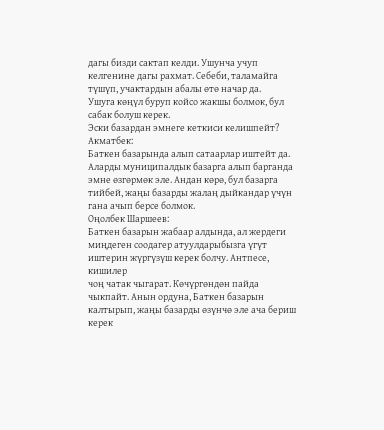дагы бизди сактап келди. Ушунча учуп келгенине дагы рахмат. Себеби, таламайга түшүп, учактардын абалы өтө начар да.
Ушуга көңүл буруп койсо жакшы болмок, бул сабак болуш керек.
Эски базардан эмнеге кеткиси келишпейт?
Акматбек:
Баткен базарында алып сатаарлар иштейт да. Аларды муниципалдык базарга алып барганда эмне өзгөрмөк эле. Андан көрө, бул базарга
тийбей, жаңы базарды жалаң дыйкандар үчүн гана ачып берсе болмок.
Оңолбек Шаршеев:
Баткен базарын жабаар алдында, ал жердеги миңдеген соодагер атуулдарыбызга үгүт иштерин жүргүзүш керек болчу. Антпесе, кишилер
чоң чатак чыгарат. Көчүргөндөн пайда чыкпайт. Анын ордуна, Баткен базарын калтырып, жаңы базарды өзүнчө эле ача бериш керек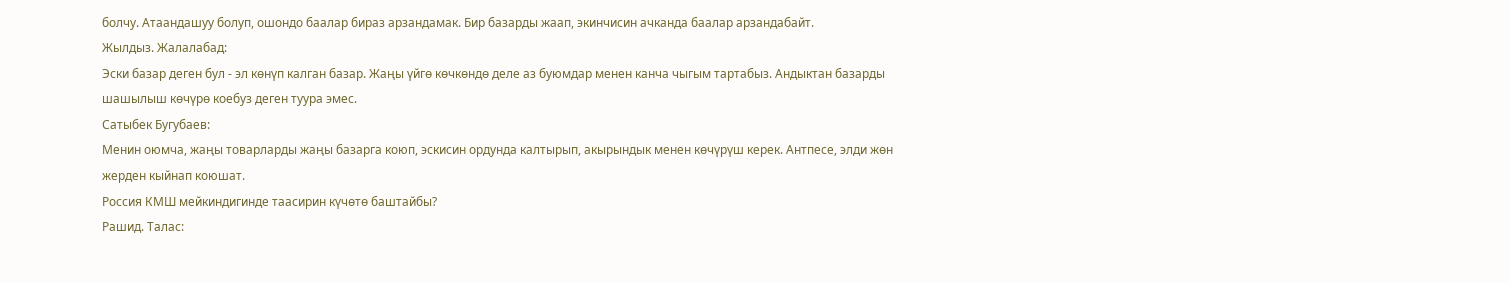болчу. Атаандашуу болуп, ошондо баалар бираз арзандамак. Бир базарды жаап, экинчисин ачканда баалар арзандабайт.
Жылдыз. Жалалабад:
Эски базар деген бул - эл көнүп калган базар. Жаңы үйгө көчкөндө деле аз буюмдар менен канча чыгым тартабыз. Андыктан базарды
шашылыш көчүрө коебуз деген туура эмес.
Сатыбек Бугубаев:
Менин оюмча, жаңы товарларды жаңы базарга коюп, эскисин ордунда калтырып, акырындык менен көчүрүш керек. Антпесе, элди жөн
жерден кыйнап коюшат.
Россия КМШ мейкиндигинде таасирин күчөтө баштайбы?
Рашид. Талас: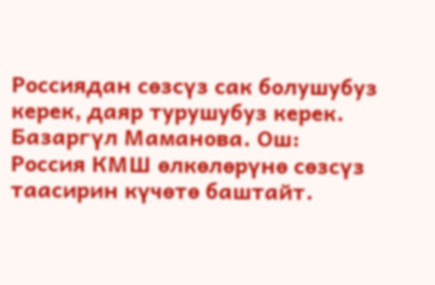Россиядан сөзсүз сак болушубуз керек, даяр турушубуз керек.
Базаргүл Маманова. Ош:
Россия КМШ өлкөлөрүнө сөзсүз таасирин күчөтө баштайт.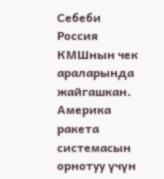Себеби Россия КМШнын чек араларында жайгашкан. Америка ракета системасын
орнотуу үчүн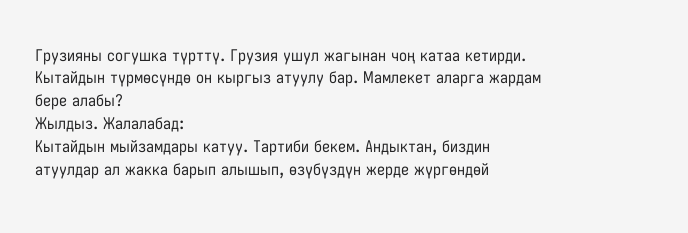Грузияны согушка түрттү. Грузия ушул жагынан чоң катаа кетирди.
Кытайдын түрмөсүндө он кыргыз атуулу бар. Мамлекет аларга жардам бере алабы?
Жылдыз. Жалалабад:
Кытайдын мыйзамдары катуу. Тартиби бекем. Андыктан, биздин атуулдар ал жакка барып алышып, өзүбүздүн жерде жүргөндөй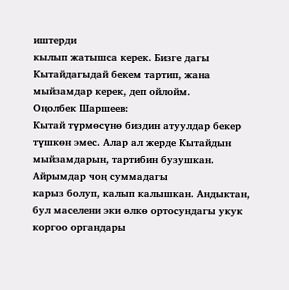иштерди
кылып жатышса керек. Бизге дагы Кытайдагыдай бекем тартип, жана мыйзамдар керек, деп ойлойм.
Оңолбек Шаршеев:
Кытай түрмөсүнө биздин атуулдар бекер түшкөн эмес. Алар ал жерде Кытайдын мыйзамдарын, тартибин бузушкан. Айрымдар чоң суммадагы
карыз болуп, калып калышкан. Андыктан, бул маселени эки өлкө ортосундагы укук коргоо органдары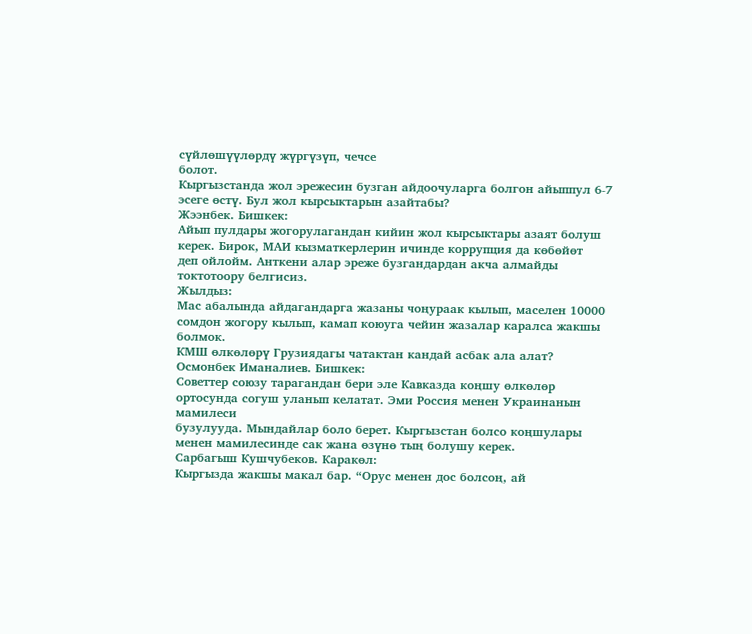сүйлөшүүлөрдү жүргүзүп, чечсе
болот.
Кыргызстанда жол эрежесин бузган айдоочуларга болгон айыппул 6-7 эсеге өстү. Бул жол кырсыктарын азайтабы?
Жээнбек. Бишкек:
Айып пулдары жогорулагандан кийин жол кырсыктары азаят болуш керек. Бирок, МАИ кызматкерлерин ичинде коррупция да көбөйөт
деп ойлойм. Анткени алар эреже бузгандардан акча алмайды токтотоору белгисиз.
Жылдыз:
Мас абалында айдагандарга жазаны чоңураак кылып, маселен 10000 сомдон жогору кылып, камап коюуга чейин жазалар каралса жакшы
болмок.
КМШ өлкөлөрү Грузиядагы чатактан кандай асбак ала алат?
Осмонбек Иманалиев. Бишкек:
Советтер союзу тарагандан бери эле Кавказда коңшу өлкөлөр ортосунда согуш уланып келатат. Эми Россия менен Украинанын мамилеси
бузулууда. Мындайлар боло берет. Кыргызстан болсо коңшулары менен мамилесинде сак жана өзүнө тың болушу керек.
Сарбагыш Кушчубеков. Каракөл:
Кыргызда жакшы макал бар. “Орус менен дос болсоң, ай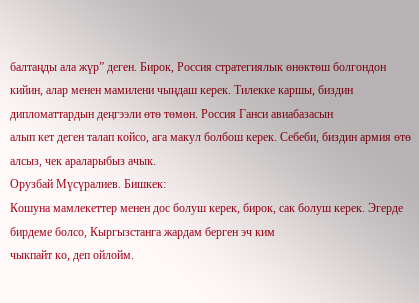балтаңды ала жүр” деген. Бирок, Россия стратегиялык өнөктөш болгондон
кийин, алар менен мамилени чыңдаш керек. Тилекке каршы, биздин дипломаттардын деңгээли өтө төмөн. Россия Ганси авиабазасын
алып кет деген талап койсо, ага макул болбош керек. Себеби, биздин армия өтө алсыз, чек араларыбыз ачык.
Орузбай Мүсүралиев. Бишкек:
Кошуна мамлекеттер менен дос болуш керек, бирок, сак болуш керек. Эгерде бирдеме болсо, Кыргызстанга жардам берген эч ким
чыкпайт ко, деп ойлойм.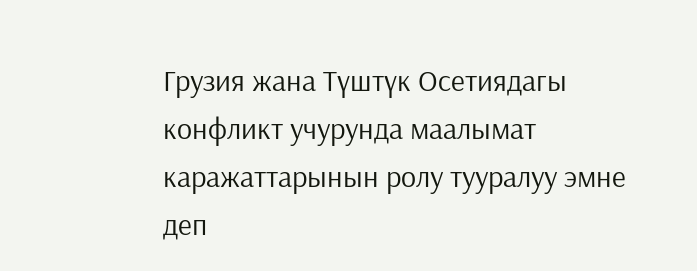Грузия жана Түштүк Осетиядагы конфликт учурунда маалымат каражаттарынын ролу тууралуу эмне деп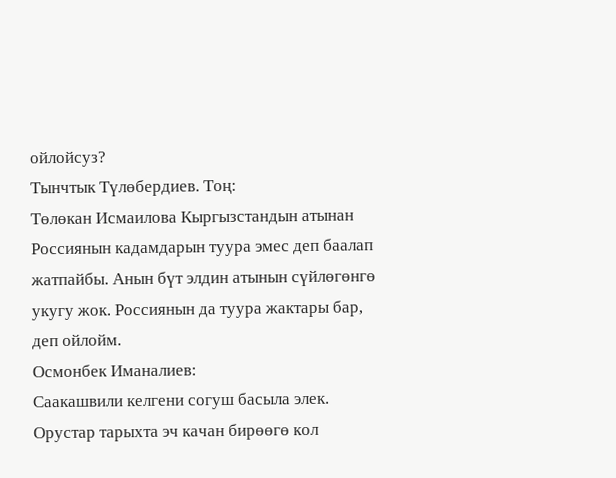ойлойсуз?
Тынчтык Түлөбердиев. Тоң:
Төлөкан Исмаилова Кыргызстандын атынан Россиянын кадамдарын туура эмес деп баалап жатпайбы. Анын бүт элдин атынын сүйлөгөнгө
укугу жок. Россиянын да туура жактары бар, деп ойлойм.
Осмонбек Иманалиев:
Саакашвили келгени согуш басыла элек. Орустар тарыхта эч качан бирөөгө кол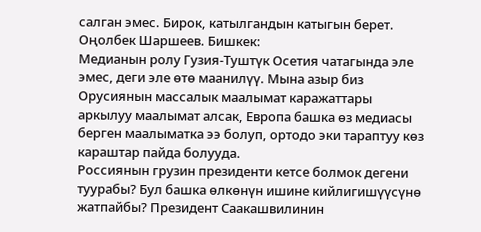салган эмес. Бирок, катылгандын катыгын берет.
Оңолбек Шаршеев. Бишкек:
Медианын ролу Гузия-Туштүк Осетия чатагында эле эмес, деги эле өтө маанилүү. Мына азыр биз Орусиянын массалык маалымат каражаттары
аркылуу маалымат алсак, Европа башка өз медиасы берген маалыматка ээ болуп, ортодо эки тараптуу көз караштар пайда болууда.
Россиянын грузин президенти кетсе болмок дегени туурабы? Бул башка өлкөнүн ишине кийлигишүүсүнө жатпайбы? Президент Саакашвилинин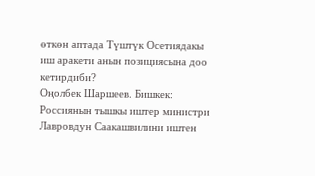өткөн аптада Түштүк Осетиядакы иш аракети анын позициясына доо кетирдиби?
Оңолбек Шаршеев. Бишкек:
Россиянын тышкы иштер министри Лавровдун Саакашвилини иштен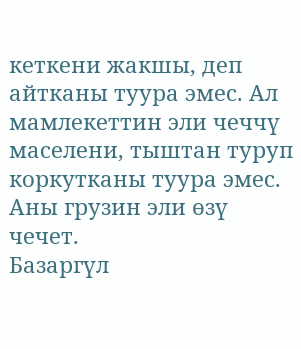кеткени жакшы, деп айтканы туура эмес. Ал мамлекеттин эли чеччү
маселени, тыштан туруп коркутканы туура эмес. Аны грузин эли өзү чечет.
Базаргүл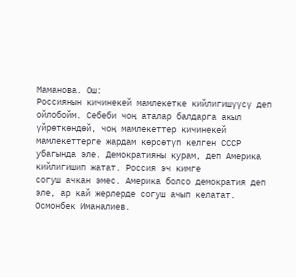Маманова. Ош:
Россиянын кичинекей мамлекетке кийлигишүүсү деп ойлобойм. Себеби чоң аталар балдарга акыл үйрөткөндөй, чоң мамлекеттер кичинекей
мамлекеттерге жардам көрсөтүп келген СССР убагында эле. Демократияны курам, деп Америка кийлигишип жатат. Россия эч кимге
согуш ачкан эмес. Америка болсо демократия деп эле, ар кай жерлерде согуш ачып келатат.
Осмонбек Иманалиев.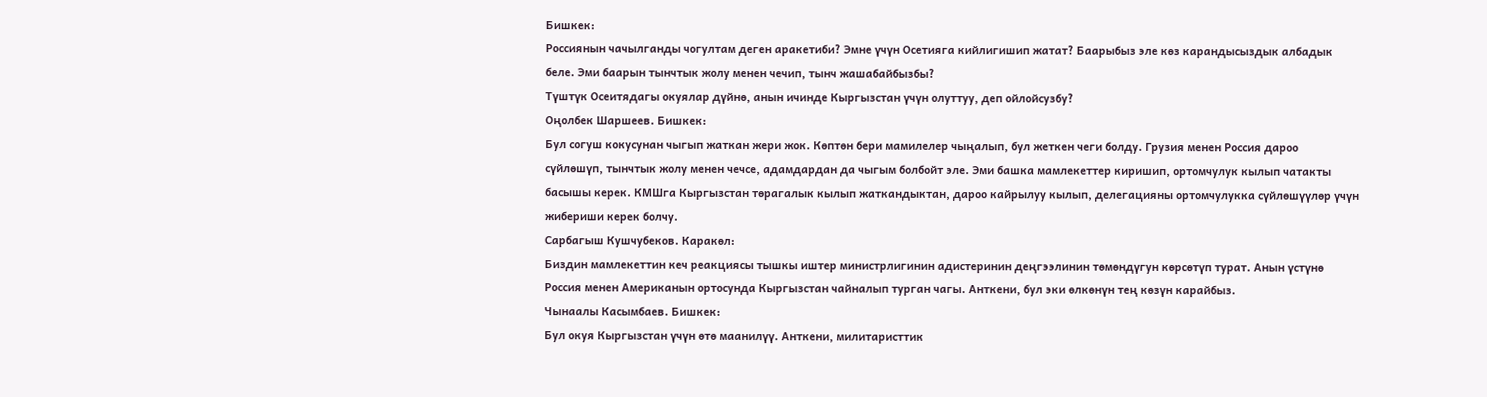Бишкек:
Россиянын чачылганды чогултам деген аракетиби? Эмне үчүн Осетияга кийлигишип жатат? Баарыбыз эле көз карандысыздык албадык
беле. Эми баарын тынчтык жолу менен чечип, тынч жашабайбызбы?
Түштүк Осеитядагы окуялар дүйнө, анын ичинде Кыргызстан үчүн олуттуу, деп ойлойсузбу?
Оңолбек Шаршеев. Бишкек:
Бул согуш кокусунан чыгып жаткан жери жок. Көптөн бери мамилелер чыңалып, бул жеткен чеги болду. Грузия менен Россия дароо
сүйлөшүп, тынчтык жолу менен чечсе, адамдардан да чыгым болбойт эле. Эми башка мамлекеттер киришип, ортомчулук кылып чатакты
басышы керек. КМШга Кыргызстан төрагалык кылып жаткандыктан, дароо кайрылуу кылып, делегацияны ортомчулукка сүйлөшүүлөр үчүн
жибериши керек болчу.
Сарбагыш Кушчубеков. Каракөл:
Биздин мамлекеттин кеч реакциясы тышкы иштер министрлигинин адистеринин деңгээлинин төмөндүгун көрсөтүп турат. Анын үстүнө
Россия менен Американын ортосунда Кыргызстан чайналып турган чагы. Анткени, бул эки өлкөнүн тең көзүн карайбыз.
Чынаалы Касымбаев. Бишкек:
Бул окуя Кыргызстан үчүн өтө маанилүү. Анткени, милитаристтик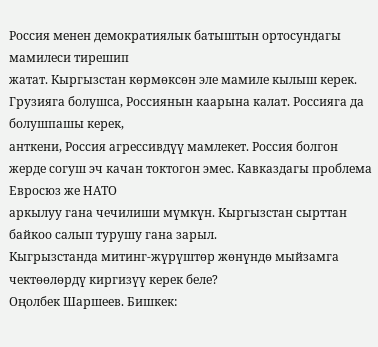Россия менен демократиялык батыштын ортосундагы мамилеси тирешип
жатат. Кыргызстан көрмөксөн эле мамиле кылыш керек. Грузияга болушса, Россиянын каарына калат. Россияга да болушпашы керек,
анткени, Россия агрессивдүү мамлекет. Россия болгон жерде согуш эч качан токтогон эмес. Кавказдагы проблема Евросюз же НАТО
аркылуу гана чечилиши мүмкүн. Кыргызстан сырттан байкоо салып турушу гана зарыл.
Кыгрызстанда митинг-жүрүштөр жөнүндө мыйзамга чектөөлөрдү киргизүү керек беле?
Оңолбек Шаршеев. Бишкек: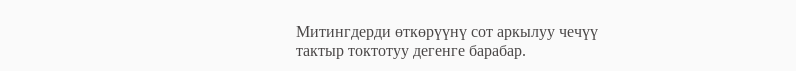Митингдерди өткөрүүнү сот аркылуу чечүү тактыр токтотуу дегенге барабар.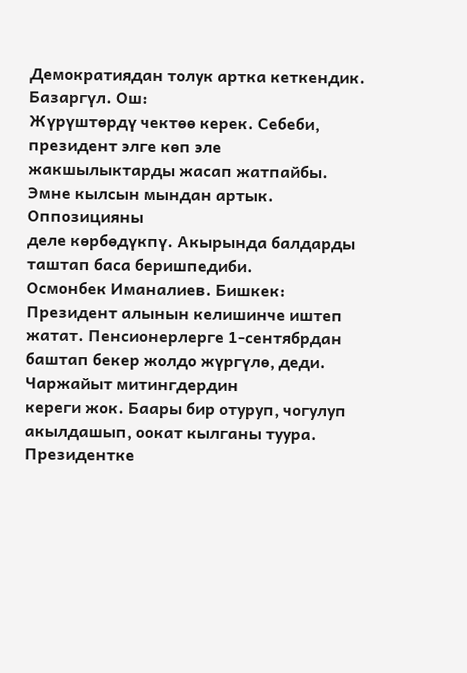Демократиядан толук артка кеткендик.
Базаргүл. Ош:
Жүрүштөрдү чектөө керек. Себеби, президент элге көп эле жакшылыктарды жасап жатпайбы. Эмне кылсын мындан артык. Оппозицияны
деле көрбөдүкпү. Акырында балдарды таштап баса беришпедиби.
Осмонбек Иманалиев. Бишкек:
Президент алынын келишинче иштеп жатат. Пенсионерлерге 1-сентябрдан баштап бекер жолдо жүргүлө, деди. Чаржайыт митингдердин
кереги жок. Баары бир отуруп, чогулуп акылдашып, оокат кылганы туура. Президентке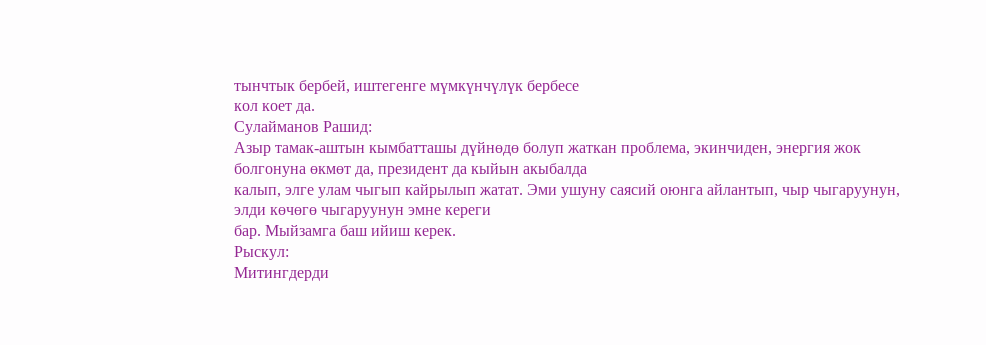тынчтык бербей, иштегенге мүмкүнчүлүк бербесе
кол коет да.
Сулайманов Рашид:
Азыр тамак-аштын кымбатташы дүйнөдө болуп жаткан проблема, экинчиден, энергия жок болгонуна өкмөт да, президент да кыйын акыбалда
калып, элге улам чыгып кайрылып жатат. Эми ушуну саясий оюнга айлантып, чыр чыгаруунун, элди көчөгө чыгаруунун эмне кереги
бар. Мыйзамга баш ийиш керек.
Рыскул:
Митингдерди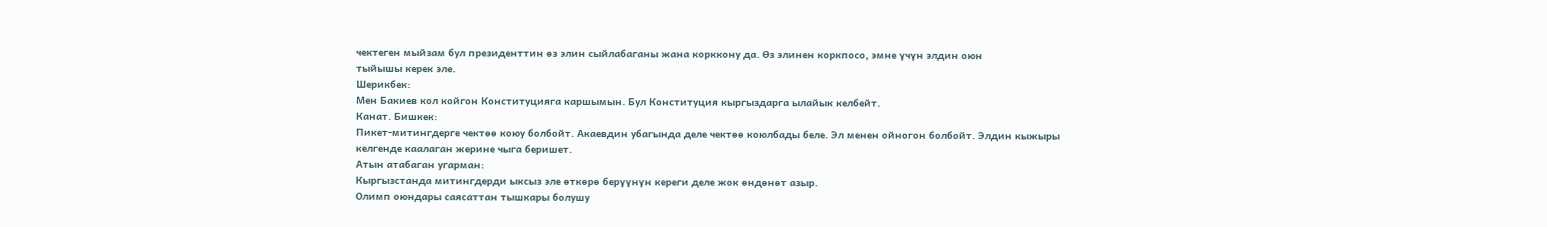чектеген мыйзам бул президенттин өз элин сыйлабаганы жана корккону да. Өз элинен коркпосо, эмне үчүн элдин оюн
тыйышы керек эле.
Шерикбек:
Мен Бакиев кол койгон Конституцияга каршымын. Бул Конституция кыргыздарга ылайык келбейт.
Канат. Бишкек:
Пикет-митингдерге чектөө коюу болбойт. Акаевдин убагында деле чектөө коюлбады беле. Эл менен ойногон болбойт. Элдин кыжыры
келгенде каалаган жерине чыга беришет.
Атын атабаган угарман:
Кыргызстанда митингдерди ыксыз эле өткөрө берүүнүн кереги деле жок өндөнөт азыр.
Олимп оюндары саясаттан тышкары болушу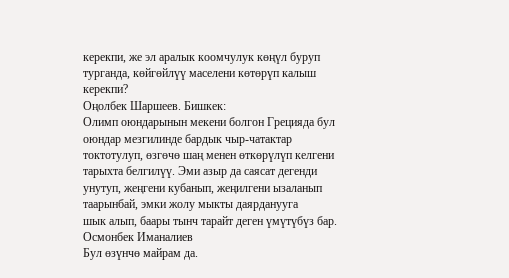керекпи, же эл аралык коомчулук көңүл буруп турганда, көйгөйлүү маселени көтөрүп калыш керекпи?
Оңолбек Шаршеев. Бишкек:
Олимп оюндарынын мекени болгон Грецияда бул оюндар мезгилинде бардык чыр-чатактар токтотулуп, өзгөчө шаң менен өткөрүлүп келгени
тарыхта белгилүү. Эми азыр да саясат дегенди унутуп, жеңгени кубанып, жеңилгени ызаланып таарынбай, эмки жолу мыкты даярданууга
шык алып, баары тынч тарайт деген үмүтүбүз бар.
Осмонбек Иманалиев
Бул өзүнчө майрам да.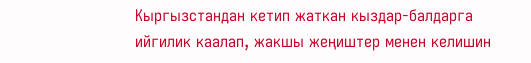Кыргызстандан кетип жаткан кыздар-балдарга ийгилик каалап, жакшы жеңиштер менен келишин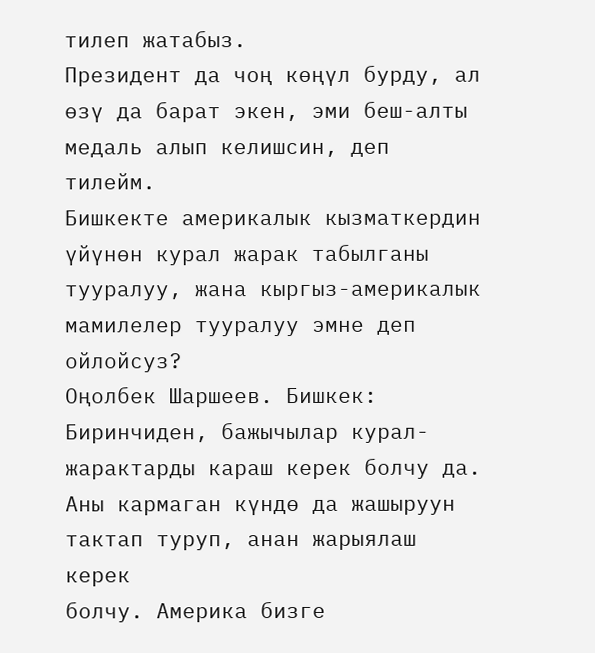тилеп жатабыз.
Президент да чоң көңүл бурду, ал өзү да барат экен, эми беш-алты медаль алып келишсин, деп тилейм.
Бишкекте америкалык кызматкердин үйүнөн курал жарак табылганы тууралуу, жана кыргыз-америкалык мамилелер тууралуу эмне деп ойлойсуз?
Оңолбек Шаршеев. Бишкек:
Биринчиден, бажычылар курал-жарактарды караш керек болчу да. Аны кармаган күндө да жашыруун тактап туруп, анан жарыялаш керек
болчу. Америка бизге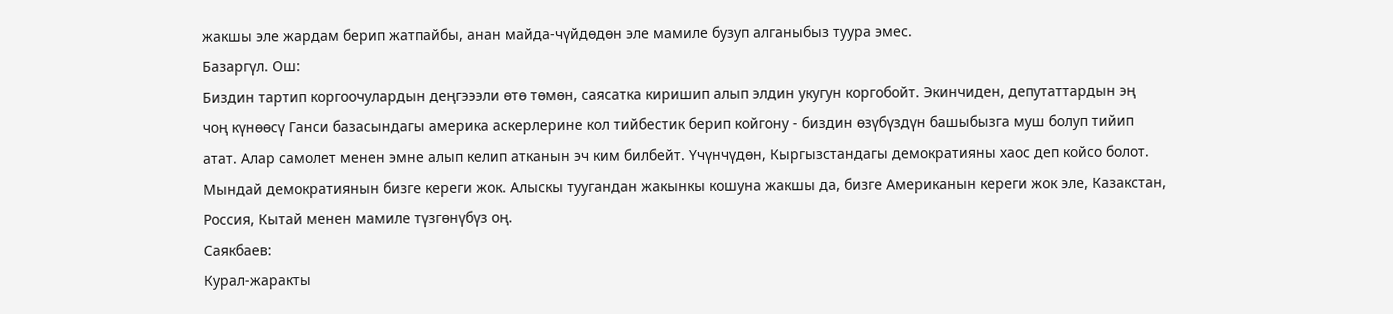жакшы эле жардам берип жатпайбы, анан майда-чүйдөдөн эле мамиле бузуп алганыбыз туура эмес.
Базаргүл. Ош:
Биздин тартип коргоочулардын деңгэээли өтө төмөн, саясатка киришип алып элдин укугун коргобойт. Экинчиден, депутаттардын эң
чоң күнөөсү Ганси базасындагы америка аскерлерине кол тийбестик берип койгону - биздин өзүбүздүн башыбызга муш болуп тийип
атат. Алар самолет менен эмне алып келип атканын эч ким билбейт. Үчүнчүдөн, Кыргызстандагы демократияны хаос деп койсо болот.
Мындай демократиянын бизге кереги жок. Алыскы туугандан жакынкы кошуна жакшы да, бизге Американын кереги жок эле, Казакстан,
Россия, Кытай менен мамиле түзгөнүбүз оң.
Саякбаев:
Курал-жаракты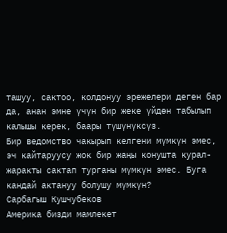ташуу, сактоо, колдонуу эрежелери деген бар да, анан эмне үчүн бир жеке үйдөн табылып калышы керек, баары түшүнүксүз.
Бир ведомство чакырып келгени мүмкүн эмес, эч кайтаруусу жок бир жаңы конушта курал-жаракты сактап турганы мүмкүн эмес. Буга
кандай актануу болушу мүмкүн?
Сарбагыш Кушчубеков
Америка бизди мамлекет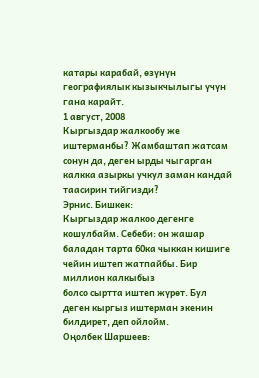катары карабай, өзүнүн географиялык кызыкчылыгы үчүн гана карайт.
1 август, 2008
Кыргыздар жалкообу же иштерманбы? Жамбаштап жатсам сонун да, деген ырды чыгарган калкка азыркы учкул заман кандай таасирин тийгизди?
Эрнис. Бишкек:
Кыргыздар жалкоо дегенге кошулбайм. Себеби: он жашар баладан тарта 60ка чыккан кишиге чейин иштеп жатпайбы. Бир миллион калкыбыз
болсо сыртта иштеп жүрөт. Бул деген кыргыз иштерман экенин билдирет, деп ойлойм.
Оңолбек Шаршеев: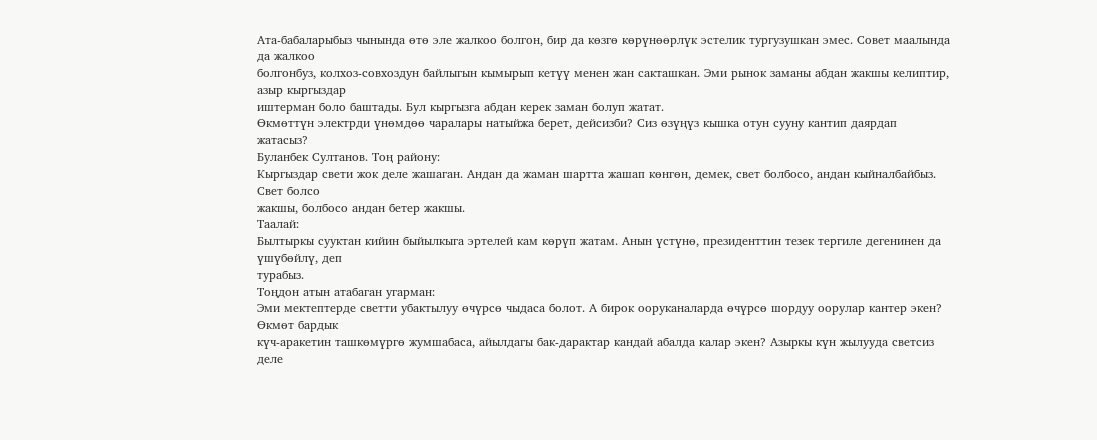Ата-бабаларыбыз чынында өтө эле жалкоо болгон, бир да көзгө көрүнөөрлүк эстелик тургузушкан эмес. Совет маалында да жалкоо
болгонбуз, колхоз-совхоздун байлыгын кымырып кетүү менен жан сакташкан. Эми рынок заманы абдан жакшы келиптир, азыр кыргыздар
иштерман боло баштады. Бул кыргызга абдан керек заман болуп жатат.
Өкмөттүн электрди үнөмдөө чаралары натыйжа берет, дейсизби? Сиз өзүңүз кышка отун сууну кантип даярдап жатасыз?
Буланбек Султанов. Тоң району:
Кыргыздар свети жок деле жашаган. Андан да жаман шартта жашап көнгөн, демек, свет болбосо, андан кыйналбайбыз. Свет болсо
жакшы, болбосо андан бетер жакшы.
Таалай:
Былтыркы сууктан кийин быйылкыга эртелей кам көрүп жатам. Анын үстүнө, президенттин тезек тергиле дегенинен да үшүбөйлү, деп
турабыз.
Тоңдон атын атабаган угарман:
Эми мектептерде светти убактылуу өчүрсө чыдаса болот. А бирок ооруканаларда өчүрсө шордуу оорулар кантер экен? Өкмөт бардык
күч-аракетин ташкөмүргө жумшабаса, айылдагы бак-дарактар кандай абалда калар экен? Азыркы күн жылууда светсиз деле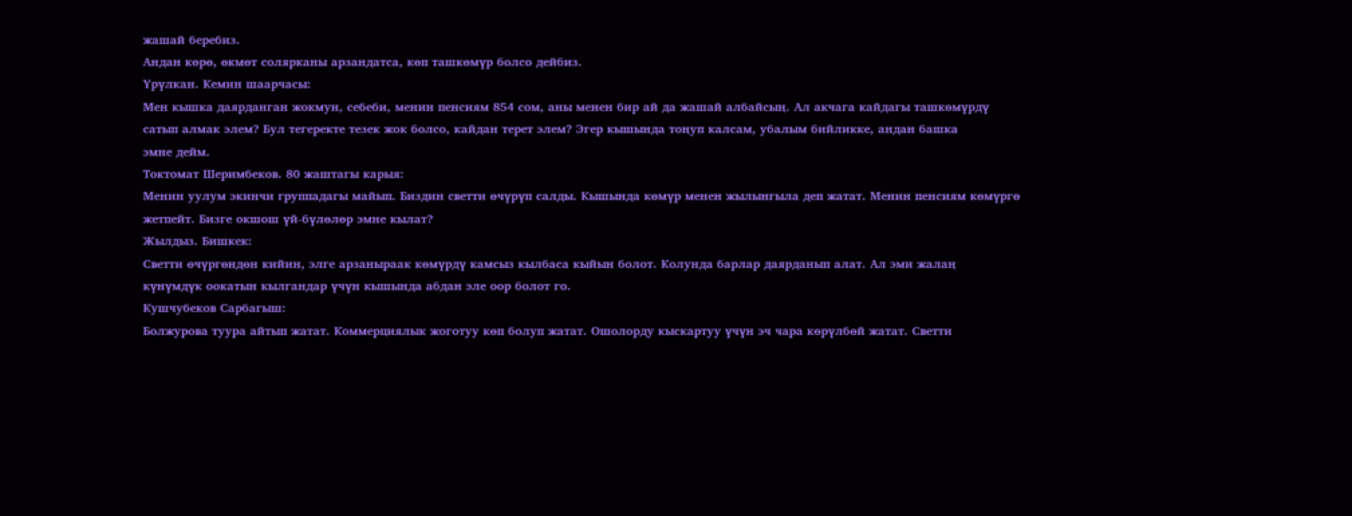жашай беребиз.
Андан көрө, өкмөт солярканы арзандатса, көп ташкөмүр болсо дейбиз.
Үрүлкан. Кемин шаарчасы:
Мен кышка даярданган жокмун, себеби, менин пенсиям 854 сом, аны менен бир ай да жашай албайсың. Ал акчага кайдагы ташкөмүрдү
сатып алмак элем? Бул тегеректе тезек жок болсо, кайдан терет элем? Эгер кышында тоңуп калсам, убалым бийликке, андан башка
эмне дейм.
Токтомат Шеримбеков. 80 жаштагы карыя:
Менин уулум экинчи группадагы майып. Биздин светти өчүрүп салды. Кышында көмүр менен жылынгыла деп жатат. Менин пенсиям көмүргө
жетпейт. Бизге окшош үй-бүлөлөр эмне кылат?
Жылдыз. Бишкек:
Светти өчүргөндөн кийин, элге арзаныраак көмүрдү камсыз кылбаса кыйын болот. Колунда барлар даярданып алат. Ал эми жалаң
күнүмдүк оокатын кылгандар үчүн кышында абдан эле оор болот го.
Кушчубеков Сарбагыш:
Болжурова туура айтып жатат. Коммерциялык жоготуу көп болуп жатат. Ошолорду кыскартуу үчүн эч чара көрүлбөй жатат. Светти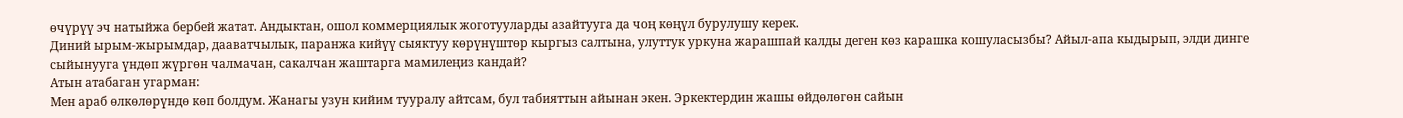өчүрүү эч натыйжа бербей жатат. Андыктан, ошол коммерциялык жоготууларды азайтууга да чоң көңүл бурулушу керек.
Диний ырым-жырымдар, дааватчылык, паранжа кийүү сыяктуу көрүнүштөр кыргыз салтына, улуттук уркуна жарашпай калды деген көз карашка кошуласызбы? Айыл-апа кыдырып, элди динге сыйынууга үндөп жүргөн чалмачан, сакалчан жаштарга мамилеңиз кандай?
Атын атабаган угарман:
Мен араб өлкөлөрүндө көп болдум. Жанагы узун кийим тууралу айтсам, бул табияттын айынан экен. Эркектердин жашы өйдөлөгөн сайын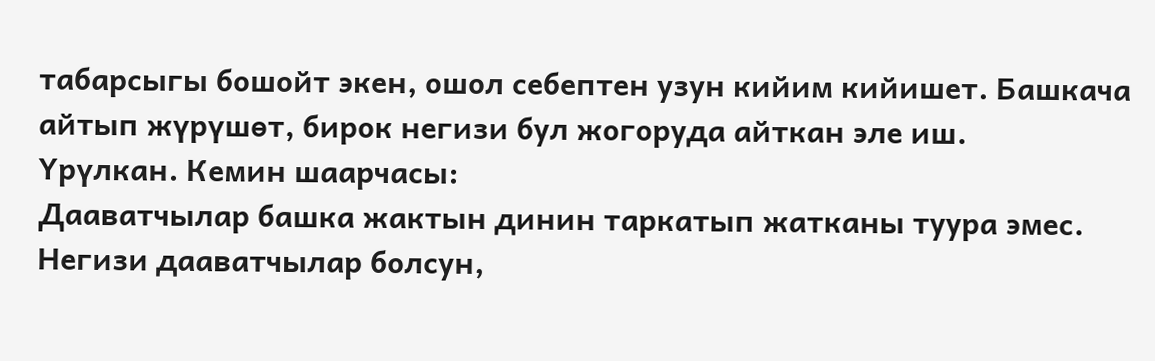табарсыгы бошойт экен, ошол себептен узун кийим кийишет. Башкача айтып жүрүшөт, бирок негизи бул жогоруда айткан эле иш.
Үрүлкан. Кемин шаарчасы:
Дааватчылар башка жактын динин таркатып жатканы туура эмес. Негизи дааватчылар болсун,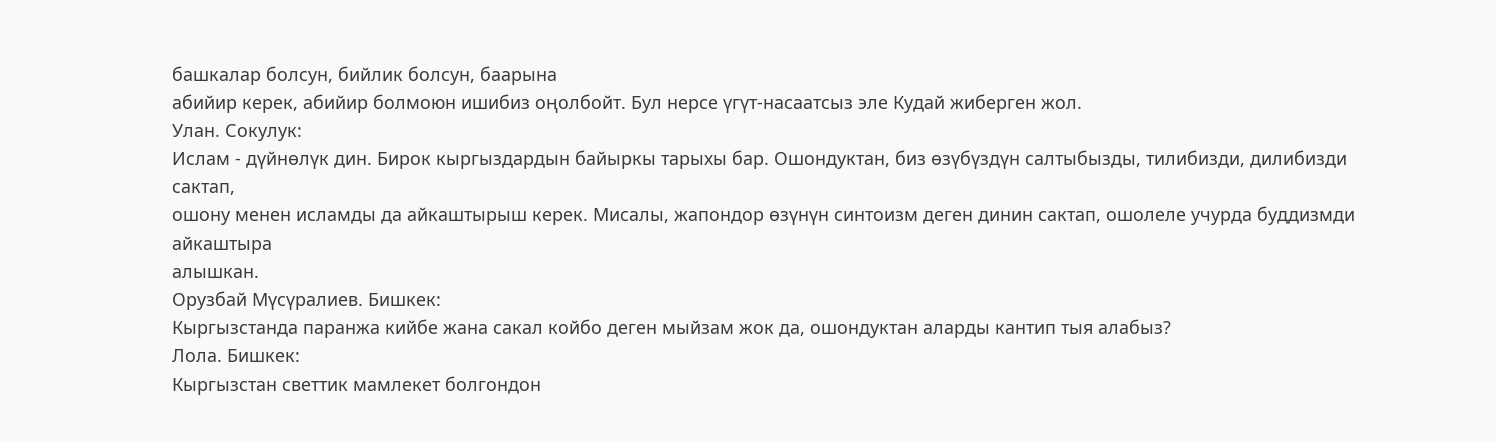башкалар болсун, бийлик болсун, баарына
абийир керек, абийир болмоюн ишибиз оңолбойт. Бул нерсе үгүт-насаатсыз эле Кудай жиберген жол.
Улан. Сокулук:
Ислам - дүйнөлүк дин. Бирок кыргыздардын байыркы тарыхы бар. Ошондуктан, биз өзүбүздүн салтыбызды, тилибизди, дилибизди сактап,
ошону менен исламды да айкаштырыш керек. Мисалы, жапондор өзүнүн синтоизм деген динин сактап, ошолеле учурда буддизмди айкаштыра
алышкан.
Орузбай Мүсүралиев. Бишкек:
Кыргызстанда паранжа кийбе жана сакал койбо деген мыйзам жок да, ошондуктан аларды кантип тыя алабыз?
Лола. Бишкек:
Кыргызстан светтик мамлекет болгондон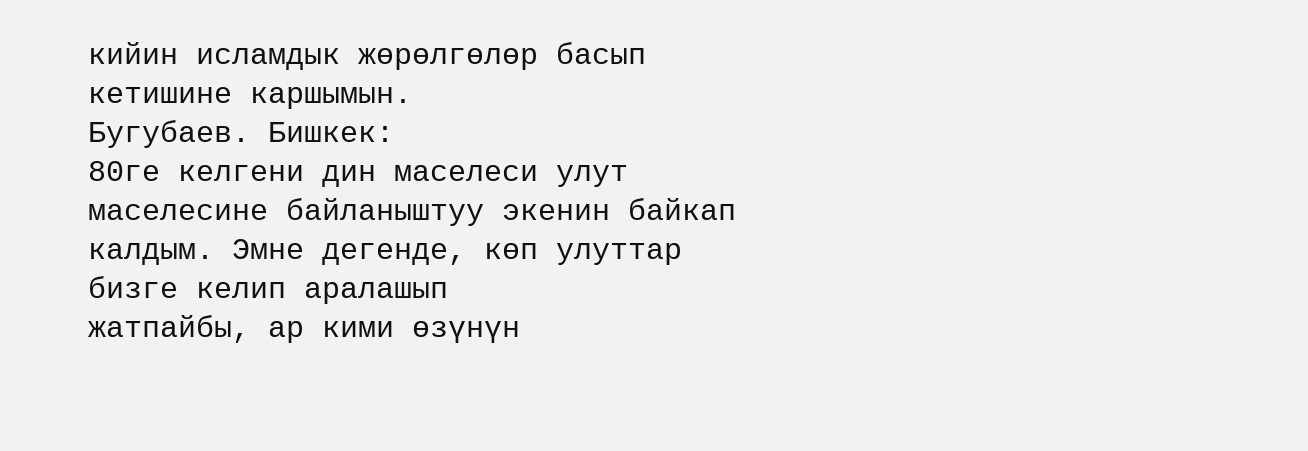кийин исламдык жөрөлгөлөр басып кетишине каршымын.
Бугубаев. Бишкек:
80ге келгени дин маселеси улут маселесине байланыштуу экенин байкап калдым. Эмне дегенде, көп улуттар бизге келип аралашып
жатпайбы, ар кими өзүнүн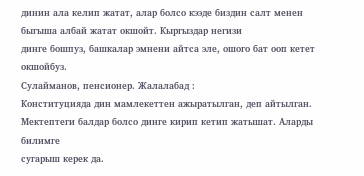динин ала келип жатат, алар болсо кээде биздин салт менен быгыша албай жатат окшойт. Кыргыздар негизи
динге бошпуз, башкалар эмнени айтса эле, ошого бат ооп кетет окшойбуз.
Сулайманов, пенсионер. Жалалабад :
Конституцияда дин мамлекеттен ажыратылган, деп айтылган. Мектептеги балдар болсо динге кирип кетип жатышат. Аларды билимге
сугарыш керек да.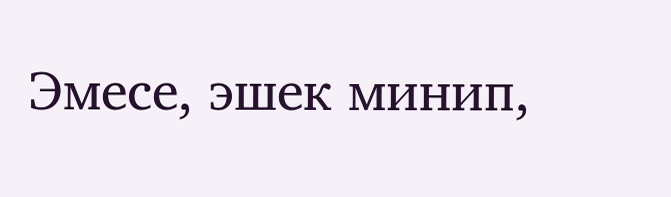Эмесе, эшек минип,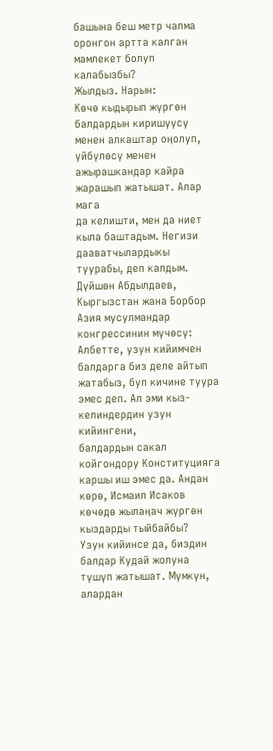башына беш метр чалма оронгон артта калган мамлекет болуп калабызбы?
Жылдыз. Нарын:
Көчө кыдырып жүргөн балдардын киришүүсү менен алкаштар оңолуп, үйбүлөсү менен ажырашкандар кайра жарашып жатышат. Алар мага
да келишти, мен да ниет кыла баштадым. Негизи дааватчылардыкы туурабы, деп калдым.
Дүйшөн Абдылдаев, Кыргызстан жана Борбор Азия мусулмандар конгрессинин мүчөсү:
Албетте, узун кийимчен балдарга биз деле айтып жатабыз, бул кичине туура эмес деп. Ал эми кыз-келиндердин узун кийингени,
балдардын сакал койгондору Конституцияга каршы иш эмес да. Андан көрө, Исмаил Исаков көчөдө жылаңач жүргөн кыздарды тыйбайбы?
Узун кийинсе да, биздин балдар Кудай жолуна түшүп жатышат. Мүмкүн, алардан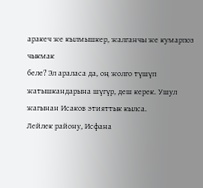аракеч же кылмышкер, жалганчы же кумарпоз чыкмак
беле? Эл араласа да, оң жолго түшүп жатышкандарына шүгүр, деш керек. Ушул жагынан Исаков этияттык кылса.
Лейлек району, Исфана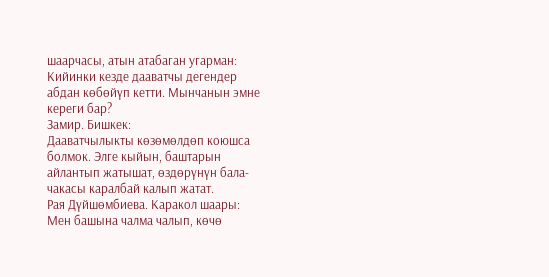шаарчасы, атын атабаган угарман:
Кийинки кезде дааватчы дегендер абдан көбөйүп кетти. Мынчанын эмне кереги бар?
Замир. Бишкек:
Дааватчылыкты көзөмөлдөп коюшса болмок. Элге кыйын, баштарын айлантып жатышат, өздөрүнүн бала-чакасы каралбай калып жатат.
Рая Дүйшөмбиева. Каракол шаары:
Мен башына чалма чалып, көчө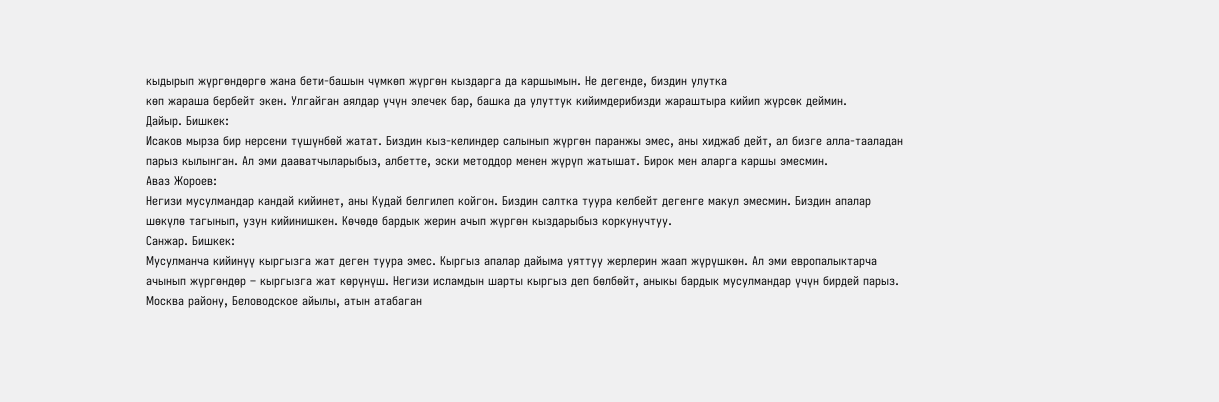кыдырып жүргөндөргө жана бети-башын чүмкөп жүргөн кыздарга да каршымын. Не дегенде, биздин улутка
көп жараша бербейт экен. Улгайган аялдар үчүн элечек бар, башка да улуттук кийимдерибизди жараштыра кийип жүрсөк деймин.
Дайыр. Бишкек:
Исаков мырза бир нерсени түшүнбөй жатат. Биздин кыз-келиндер салынып жүргөн паранжы эмес, аны хиджаб дейт, ал бизге алла-тааладан
парыз кылынган. Ал эми дааватчыларыбыз, албетте, эски методдор менен жүрүп жатышат. Бирок мен аларга каршы эмесмин.
Аваз Жороев:
Негизи мусулмандар кандай кийинет, аны Кудай белгилеп койгон. Биздин салтка туура келбейт дегенге макул эмесмин. Биздин апалар
шөкүлө тагынып, узун кийинишкен. Көчөдө бардык жерин ачып жүргөн кыздарыбыз коркунучтуу.
Санжар. Бишкек:
Мусулманча кийинүү кыргызга жат деген туура эмес. Кыргыз апалар дайыма уяттуу жерлерин жаап жүрүшкөн. Ал эми европалыктарча
ачынып жүргөндөр – кыргызга жат көрүнүш. Негизи исламдын шарты кыргыз деп бөлбөйт, аныкы бардык мусулмандар үчүн бирдей парыз.
Москва району, Беловодское айылы, атын атабаган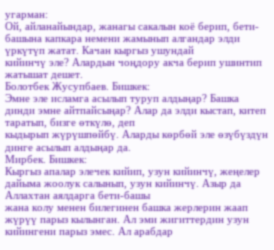угарман:
Ой, айланайындар, жанагы сакалын коё берип, бети-башына капкара немени жамынып алгандар элди үркүтүп жатат. Качан кыргыз ушундай
кийинчү эле? Алардын чоңдору акча берип ушинтип жатышат дешет.
Болотбек Жусупбаев. Бишкек:
Эмне эле исламга асылып туруп алдыңар? Башка динди эмне айтпайсыңар? Алар да элди кыстап, китеп таратып, бизге өткүлө, деп
кыдырып жүрүшпөйбү. Аларды көрбөй эле өзүбүздүн динге асылып алдыңар да.
Мирбек. Бишкек:
Кыргыз апалар элечек кийип, узун кийинчү, жеңелер дайыма жоолук салынып, узун кийинчү. Азыр да Аллахтан аялдарга бети-башы
жана колу менен билегинен башка жерлерин жаап жүрүү парыз кылынган. Ал эми жигиттердин узун кийингени парыз эмес. Ал арабдар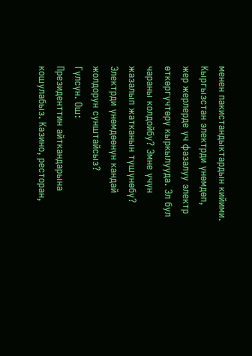менен пакистандыктардын кийими.
Кыргызстан электрди үнөмдөп, жер жерлерде үч фазалуу электр өткөргүчтөрү кыркылууда. Эл бул чараны колдойбу? Эмне үчүн жазалып жатканын түшүнөбү? Электрди үнөмдөөнүн кандай жолдорун сунштайсыз?
Гүлсүн. Ош:
Президенттин айткандарына кошулабыз. Казино, ресторан,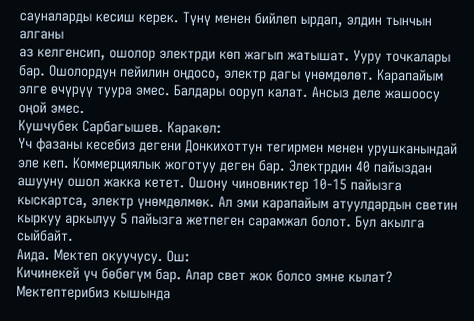сауналарды кесиш керек. Түнү менен бийлеп ырдап, элдин тынчын алганы
аз келгенсип, ошолор электрди көп жагып жатышат. Ууру точкалары бар. Ошолордун пейилин оңдосо, электр дагы үнөмдөлөт. Карапайым
элге өчүрүү туура эмес. Балдары ооруп калат. Ансыз деле жашоосу оңой эмес.
Кушчубек Сарбагышев. Каракөл:
Үч фазаны кесебиз дегени Донкихоттун тегирмен менен урушканындай эле кеп. Коммерциялык жоготуу деген бар. Электрдин 40 пайыздан
ашууну ошол жакка кетет. Ошону чиновниктер 10-15 пайызга кыскартса, электр үнөмдөлмөк. Ал эми карапайым атуулдардын светин
кыркуу аркылуу 5 пайызга жетпеген сарамжал болот. Бул акылга сыйбайт.
Аида. Мектеп окуучусу. Ош:
Кичинекей үч бөбөгүм бар. Алар свет жок болсо эмне кылат? Мектептерибиз кышында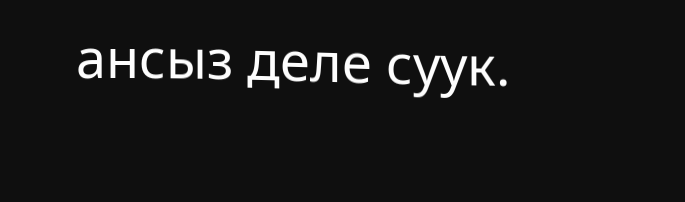ансыз деле суук.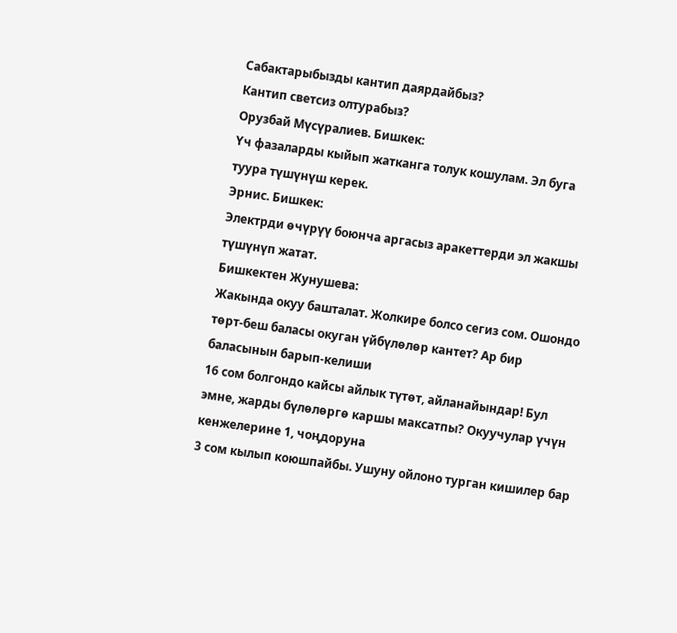Сабактарыбызды кантип даярдайбыз?
Кантип светсиз олтурабыз?
Орузбай Мүсүралиев. Бишкек:
Үч фазаларды кыйып жатканга толук кошулам. Эл буга туура түшүнүш керек.
Эрнис. Бишкек:
Электрди өчүрүү боюнча аргасыз аракеттерди эл жакшы түшүнүп жатат.
Бишкектен Жунушева:
Жакында окуу башталат. Жолкире болсо сегиз сом. Ошондо төрт-беш баласы окуган үйбүлөлөр кантет? Ар бир баласынын барып-келиши
16 сом болгондо кайсы айлык түтөт, айланайындар! Бул эмне, жарды бүлөлөргө каршы максатпы? Окуучулар үчүн кенжелерине 1, чоңдоруна
3 сом кылып коюшпайбы. Ушуну ойлоно турган кишилер бар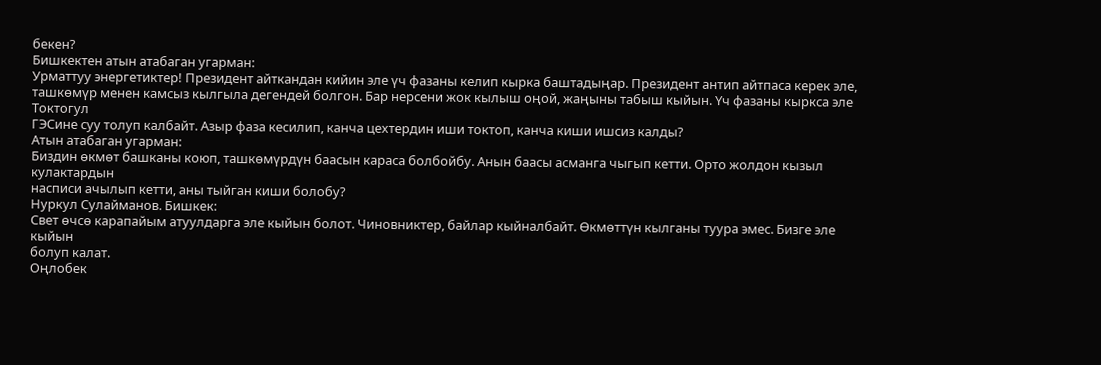бекен?
Бишкектен атын атабаган угарман:
Урматтуу энергетиктер! Президент айткандан кийин эле үч фазаны келип кырка баштадыңар. Президент антип айтпаса керек эле,
ташкөмүр менен камсыз кылгыла дегендей болгон. Бар нерсени жок кылыш оңой, жаңыны табыш кыйын. Үч фазаны кыркса эле Токтогул
ГЭСине суу толуп калбайт. Азыр фаза кесилип, канча цехтердин иши токтоп, канча киши ишсиз калды?
Атын атабаган угарман:
Биздин өкмөт башканы коюп, ташкөмүрдүн баасын караса болбойбу. Анын баасы асманга чыгып кетти. Орто жолдон кызыл кулактардын
насписи ачылып кетти, аны тыйган киши болобу?
Нуркул Сулайманов. Бишкек:
Свет өчсө карапайым атуулдарга эле кыйын болот. Чиновниктер, байлар кыйналбайт. Өкмөттүн кылганы туура эмес. Бизге эле кыйын
болуп калат.
Оңлобек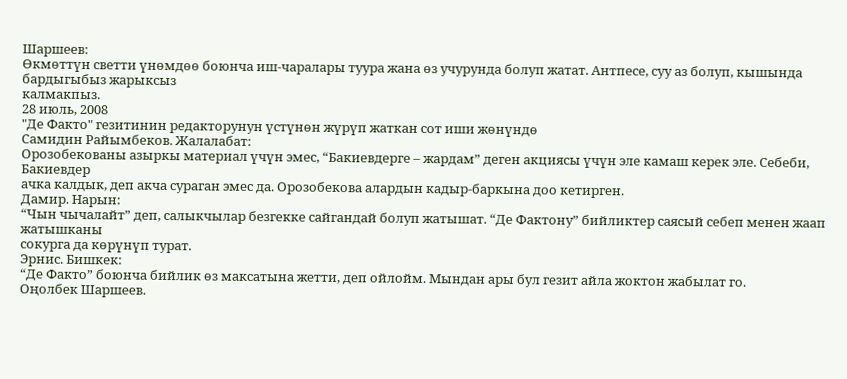Шаршеев:
Өкмөттүн светти үнөмдөө боюнча иш-чаралары туура жана өз учурунда болуп жатат. Антпесе, суу аз болуп, кышында бардыгыбыз жарыксыз
калмакпыз.
28 июль, 2008
"Де Факто" гезитинин редакторунун үстүнөн жүрүп жаткан сот иши жөнүндө
Самидин Райымбеков. Жалалабат:
Орозобекованы азыркы материал үчүн эмес, “Бакиевдерге – жардам” деген акциясы үчүн эле камаш керек эле. Себеби, Бакиевдер
ачка калдык, деп акча сураган эмес да. Орозобекова алардын кадыр-баркына доо кетирген.
Дамир. Нарын:
“Чын чычалайт” деп, салыкчылар безгекке сайгандай болуп жатышат. “Де Фактону” бийликтер саясый себеп менен жаап жатышканы
сокурга да көрүнүп турат.
Эрнис. Бишкек:
“Де Факто” боюнча бийлик өз максатына жетти, деп ойлойм. Мындан ары бул гезит айла жоктон жабылат го.
Оңолбек Шаршеев.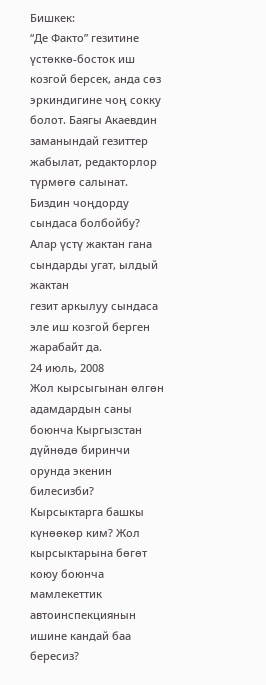Бишкек:
“Де Факто” гезитине үстөккө-босток иш козгой берсек, анда сөз эркиндигине чоң сокку болот. Баягы Акаевдин заманындай гезиттер
жабылат, редакторлор түрмөгө салынат. Биздин чоңдорду сындаса болбойбу? Алар үстү жактан гана сындарды угат, ылдый жактан
гезит аркылуу сындаса эле иш козгой берген жарабайт да.
24 июль, 2008
Жол кырсыгынан өлгөн адамдардын саны боюнча Кыргызстан дүйнөдө биринчи орунда экенин билесизби? Кырсыктарга башкы күнөөкөр ким? Жол кырсыктарына бөгөт коюу боюнча мамлекеттик автоинспекциянын ишине кандай баа бересиз?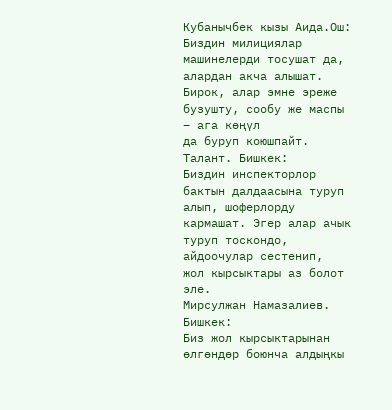Кубанычбек кызы Аида.Ош:
Биздин милициялар машинелерди тосушат да, алардан акча алышат. Бирок, алар эмне эреже бузушту, сообу же маспы – ага көңүл
да буруп коюшпайт.
Талант. Бишкек:
Биздин инспекторлор бактын далдаасына туруп алып, шоферлорду кармашат. Эгер алар ачык туруп тоскондо, айдоочулар сестенип,
жол кырсыктары аз болот эле.
Мирсулжан Намазалиев. Бишкек:
Биз жол кырсыктарынан өлгөндөр боюнча алдыңкы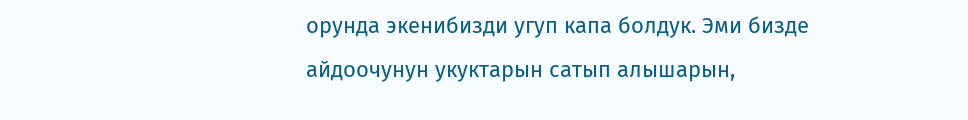орунда экенибизди угуп капа болдук. Эми бизде айдоочунун укуктарын сатып алышарын,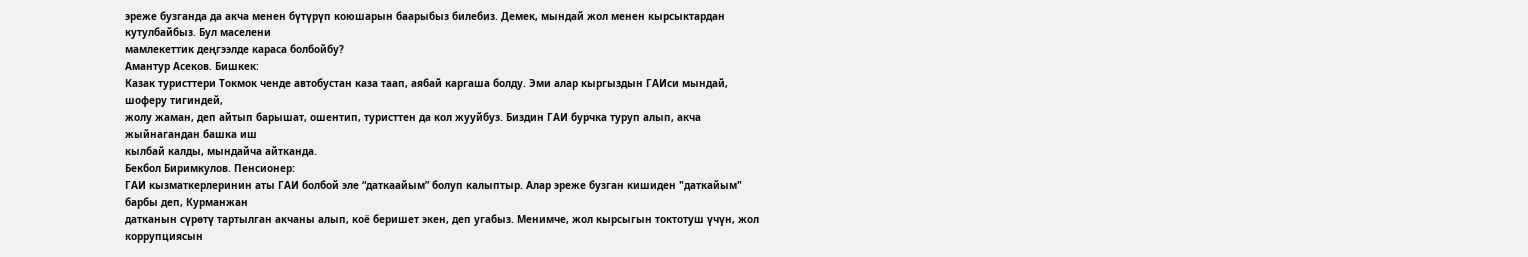эреже бузганда да акча менен бүтүрүп коюшарын баарыбыз билебиз. Демек, мындай жол менен кырсыктардан кутулбайбыз. Бул маселени
мамлекеттик деңгээлде караса болбойбу?
Амантур Асеков. Бишкек:
Казак туристтери Токмок ченде автобустан каза таап, аябай каргаша болду. Эми алар кыргыздын ГАИси мындай, шоферу тигиндей,
жолу жаман, деп айтып барышат, ошентип, туристтен да кол жууйбуз. Биздин ГАИ бурчка туруп алып, акча жыйнагандан башка иш
кылбай калды, мындайча айтканда.
Бекбол Биримкулов. Пенсионер:
ГАИ кызматкерлеринин аты ГАИ болбой эле “даткаайым” болуп калыптыр. Алар эреже бузган кишиден "даткайым" барбы деп, Курманжан
датканын сүрөтү тартылган акчаны алып, коё беришет экен, деп угабыз. Менимче, жол кырсыгын токтотуш үчүн, жол коррупциясын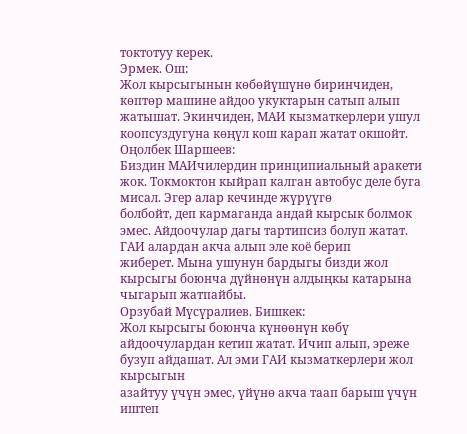токтотуу керек.
Эрмек. Ош:
Жол кырсыгынын көбөйүшүнө биринчиден, көптөр машине айдоо укуктарын сатып алып жатышат. Экинчиден, МАИ кызматкерлери ушул
коопсуздугуна көңүл кош карап жатат окшойт.
Оңолбек Шаршеев:
Биздин МАИчилердин принципиальный аракети жок. Токмоктон кыйрап калган автобус деле буга мисал. Эгер алар кечинде жүрүүгө
болбойт, деп кармаганда андай кырсык болмок эмес. Айдоочулар дагы тартипсиз болуп жатат. ГАИ алардан акча алып эле коё берип
жиберет. Мына ушунун бардыгы бизди жол кырсыгы боюнча дүйнөнүн алдыңкы катарына чыгарып жатпайбы.
Орзубай Мүсүралиев. Бишкек:
Жол кырсыгы боюнча күнөөнүн көбү айдоочулардан кетип жатат. Ичип алып, эреже бузуп айдашат. Ал эми ГАИ кызматкерлери жол кырсыгын
азайтуу үчүн эмес, үйүнө акча таап барыш үчүн иштеп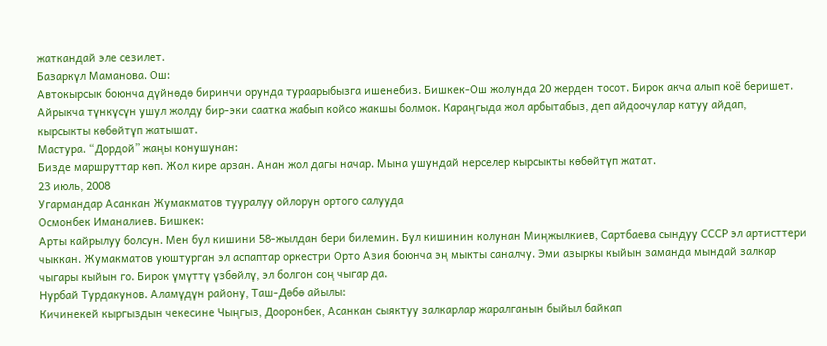жаткандай эле сезилет.
Базаркүл Маманова. Ош:
Автокырсык боюнча дүйнөдө биринчи орунда тураарыбызга ишенебиз. Бишкек-Ош жолунда 20 жерден тосот. Бирок акча алып коё беришет.
Айрыкча түнкүсүн ушул жолду бир-эки саатка жабып койсо жакшы болмок. Караңгыда жол арбытабыз, деп айдоочулар катуу айдап,
кырсыкты көбөйтүп жатышат.
Мастура. “Дордой” жаңы конушунан:
Бизде маршруттар көп. Жол кире арзан. Анан жол дагы начар. Мына ушундай нерселер кырсыкты көбөйтүп жатат.
23 июль, 2008
Угармандар Асанкан Жумакматов тууралуу ойлорун ортого салууда
Осмонбек Иманалиев. Бишкек:
Арты кайрылуу болсун. Мен бул кишини 58-жылдан бери билемин. Бул кишинин колунан Миңжылкиев, Сартбаева сындуу СССР эл артисттери
чыккан. Жумакматов уюштурган эл аспаптар оркестри Орто Азия боюнча эң мыкты саналчу. Эми азыркы кыйын заманда мындай залкар
чыгары кыйын го. Бирок үмүттү үзбөйлү, эл болгон соң чыгар да.
Нурбай Турдакунов. Аламүдүн району, Таш-Дөбө айылы:
Кичинекей кыргыздын чекесине Чыңгыз, Дооронбек, Асанкан сыяктуу залкарлар жаралганын быйыл байкап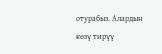отурабыз. Алардын көзү тирүү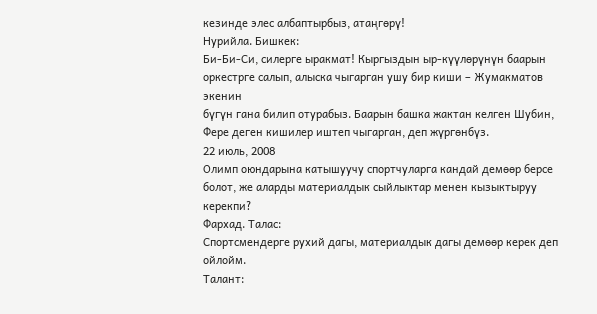кезинде элес албаптырбыз, атаңгөрү!
Нурийла. Бишкек:
Би-Би-Си, силерге ыракмат! Кыргыздын ыр-күүлөрүнүн баарын оркестрге салып, алыска чыгарган ушу бир киши – Жумакматов экенин
бүгүн гана билип отурабыз. Баарын башка жактан келген Шубин, Фере деген кишилер иштеп чыгарган, деп жүргөнбүз.
22 июль, 2008
Олимп оюндарына катышуучу спортчуларга кандай демөөр берсе болот, же аларды материалдык сыйлыктар менен кызыктыруу керекпи?
Фархад. Талас:
Спортсмендерге рухий дагы, материалдык дагы демөөр керек деп ойлойм.
Талант: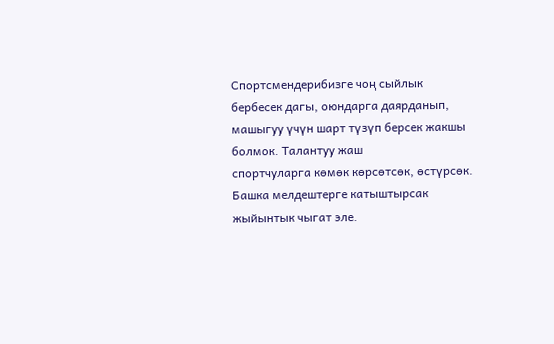Спортсмендерибизге чоң сыйлык бербесек дагы, оюндарга даярданып, машыгуу үчүн шарт түзүп берсек жакшы болмок. Талантуу жаш
спортчуларга көмөк көрсөтсөк, өстүрсөк. Башка мелдештерге катыштырсак жыйынтык чыгат эле.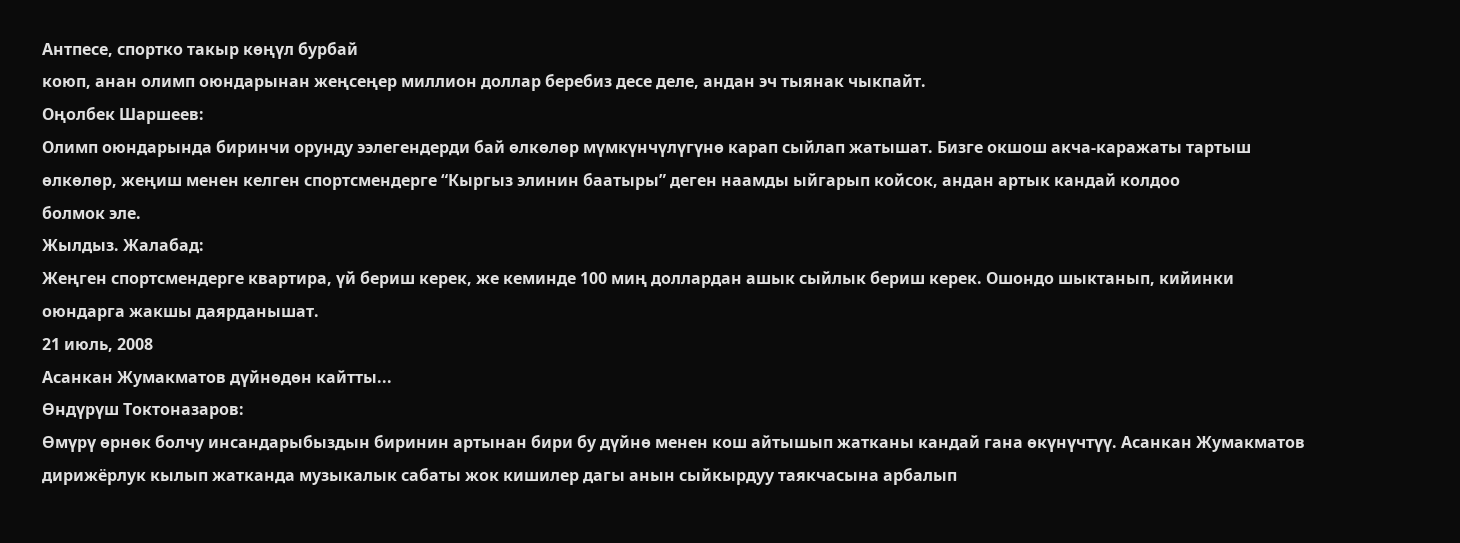Антпесе, спортко такыр көңүл бурбай
коюп, анан олимп оюндарынан жеңсеңер миллион доллар беребиз десе деле, андан эч тыянак чыкпайт.
Оңолбек Шаршеев:
Олимп оюндарында биринчи орунду ээлегендерди бай өлкөлөр мүмкүнчүлүгүнө карап сыйлап жатышат. Бизге окшош акча-каражаты тартыш
өлкөлөр, жеңиш менен келген спортсмендерге “Кыргыз элинин баатыры” деген наамды ыйгарып койсок, андан артык кандай колдоо
болмок эле.
Жылдыз. Жалабад:
Жеңген спортсмендерге квартира, үй бериш керек, же кеминде 100 миң доллардан ашык сыйлык бериш керек. Ошондо шыктанып, кийинки
оюндарга жакшы даярданышат.
21 июль, 2008
Асанкан Жумакматов дүйнөдөн кайтты...
Өндүрүш Токтоназаров:
Өмүрү өрнөк болчу инсандарыбыздын биринин артынан бири бу дүйнө менен кош айтышып жатканы кандай гана өкүнүчтүү. Асанкан Жумакматов
дирижёрлук кылып жатканда музыкалык сабаты жок кишилер дагы анын сыйкырдуу таякчасына арбалып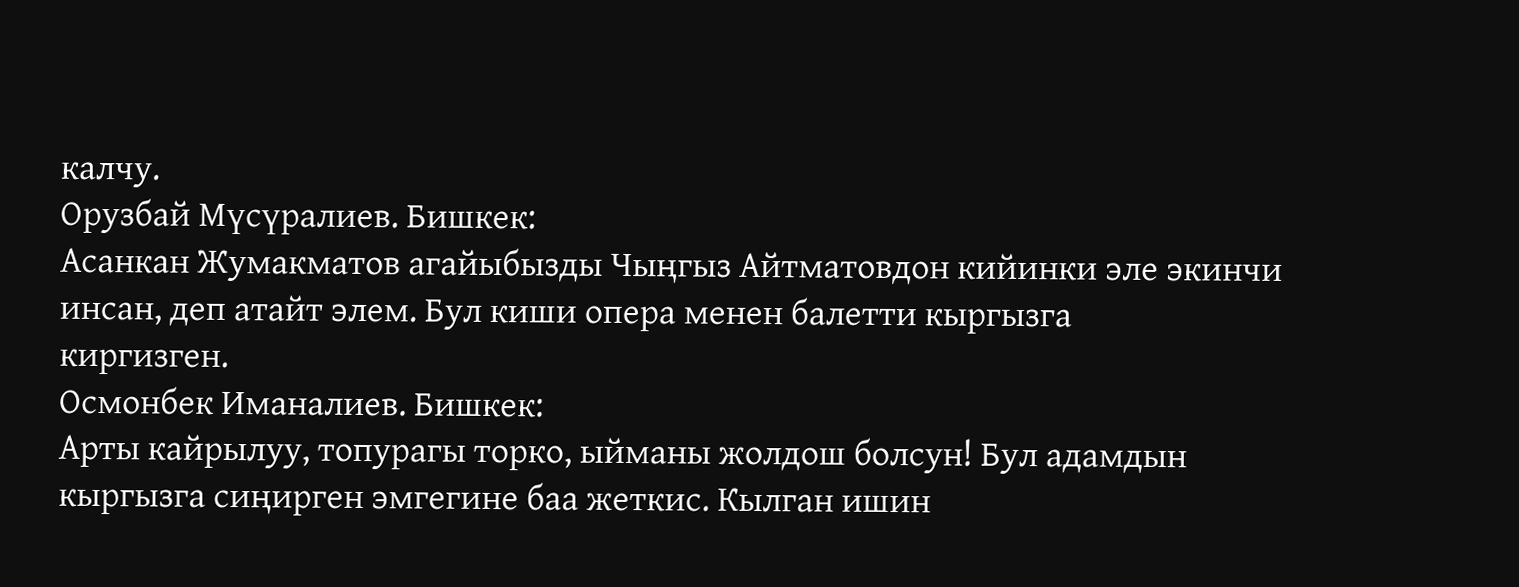калчу.
Орузбай Мүсүралиев. Бишкек:
Асанкан Жумакматов агайыбызды Чыңгыз Айтматовдон кийинки эле экинчи инсан, деп атайт элем. Бул киши опера менен балетти кыргызга
киргизген.
Осмонбек Иманалиев. Бишкек:
Арты кайрылуу, топурагы торко, ыйманы жолдош болсун! Бул адамдын кыргызга сиңирген эмгегине баа жеткис. Кылган ишин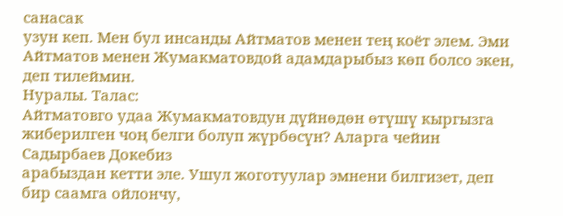санасак
узун кеп. Мен бул инсанды Айтматов менен тең коёт элем. Эми Айтматов менен Жумакматовдой адамдарыбыз көп болсо экен, деп тилеймин.
Нуралы. Талас:
Айтматовго удаа Жумакматовдун дүйнөдөн өтүшү кыргызга жиберилген чоң белги болуп жүрбөсүн? Аларга чейин Садырбаев Докебиз
арабыздан кетти эле. Ушул жоготуулар эмнени билгизет, деп бир саамга ойлончу,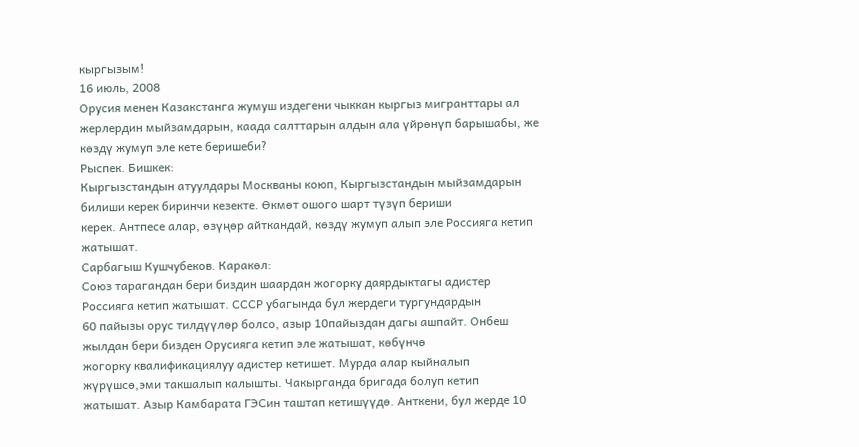кыргызым!
16 июль, 2008
Орусия менен Казакстанга жумуш издегени чыккан кыргыз мигранттары ал жерлердин мыйзамдарын, каада салттарын алдын ала үйрөнүп барышабы, же көздү жумуп эле кете беришеби?
Рыспек. Бишкек:
Кыргызстандын атуулдары Москваны коюп, Кыргызстандын мыйзамдарын билиши керек биринчи кезекте. Өкмөт ошого шарт түзүп бериши
керек. Антпесе алар, өзүңөр айткандай, көздү жумуп алып эле Россияга кетип жатышат.
Сарбагыш Кушчубеков. Каракөл:
Союз тарагандан бери биздин шаардан жогорку даярдыктагы адистер Россияга кетип жатышат. СССР убагында бул жердеги тургундардын
60 пайызы орус тилдүүлөр болсо, азыр 10пайыздан дагы ашпайт. Онбеш жылдан бери бизден Орусияга кетип эле жатышат, көбүнчө
жогорку квалификациялуу адистер кетишет. Мурда алар кыйналып жүрүшсө,эми такшалып калышты. Чакырганда бригада болуп кетип
жатышат. Азыр Камбарата ГЭСин таштап кетишүүдө. Анткени, бул жерде 10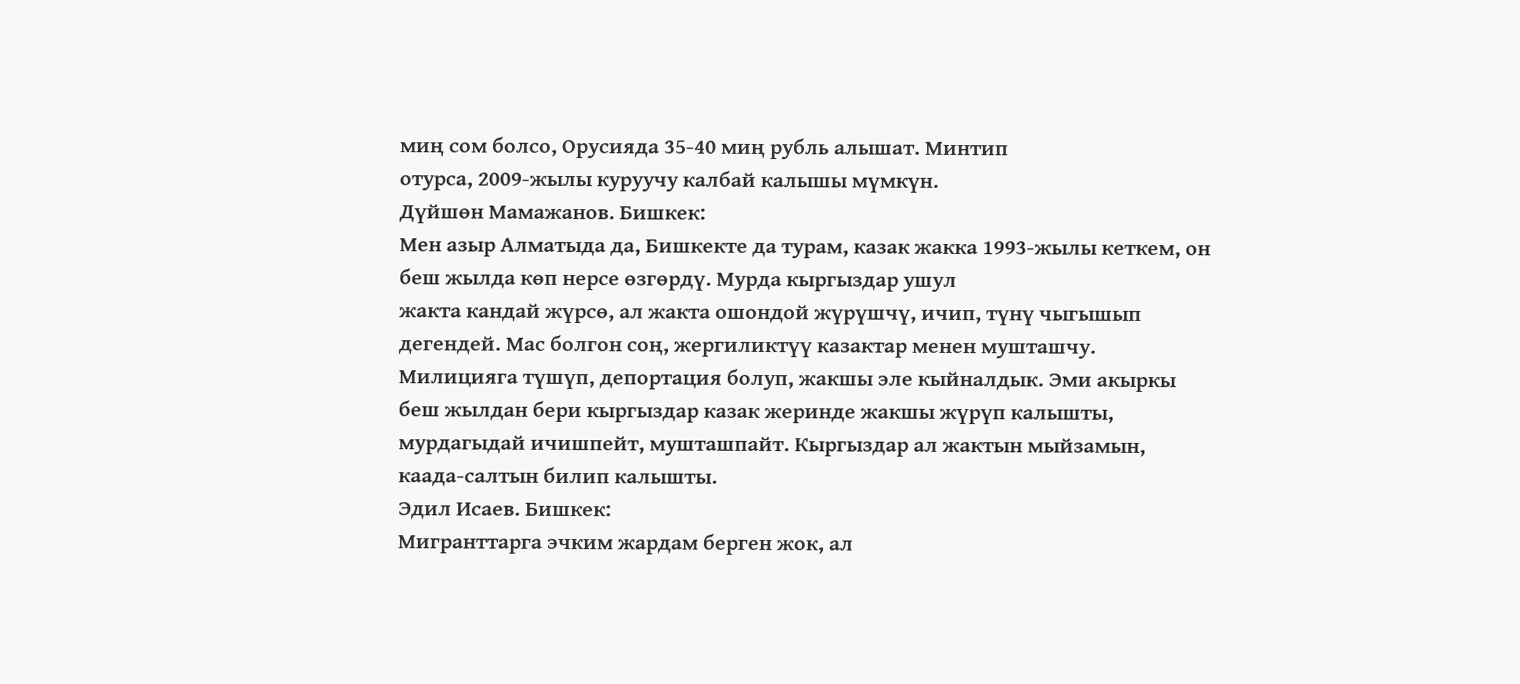миң сом болсо, Орусияда 35-40 миң рубль алышат. Минтип
отурса, 2009-жылы куруучу калбай калышы мүмкүн.
Дүйшөн Мамажанов. Бишкек:
Мен азыр Алматыда да, Бишкекте да турам, казак жакка 1993-жылы кеткем, он беш жылда көп нерсе өзгөрдү. Мурда кыргыздар ушул
жакта кандай жүрсө, ал жакта ошондой жүрүшчү, ичип, түнү чыгышып дегендей. Мас болгон соң, жергиликтүү казактар менен мушташчу.
Милицияга түшүп, депортация болуп, жакшы эле кыйналдык. Эми акыркы беш жылдан бери кыргыздар казак жеринде жакшы жүрүп калышты,
мурдагыдай ичишпейт, мушташпайт. Кыргыздар ал жактын мыйзамын, каада-салтын билип калышты.
Эдил Исаев. Бишкек:
Мигранттарга эчким жардам берген жок, ал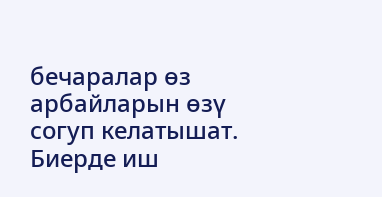бечаралар өз арбайларын өзү согуп келатышат. Биерде иш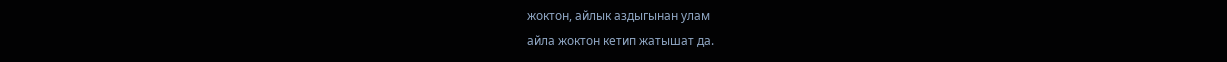жоктон, айлык аздыгынан улам
айла жоктон кетип жатышат да.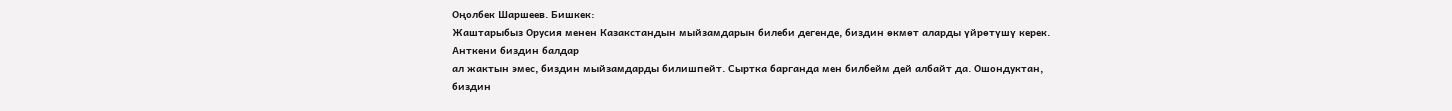Оңолбек Шаршеев. Бишкек:
Жаштарыбыз Орусия менен Казакстандын мыйзамдарын билеби дегенде, биздин өкмөт аларды үйрөтүшү керек. Анткени биздин балдар
ал жактын эмес, биздин мыйзамдарды билишпейт. Сыртка барганда мен билбейм дей албайт да. Ошондуктан, биздин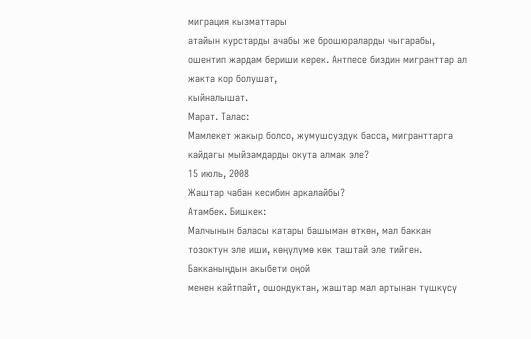миграция кызматтары
атайын курстарды ачабы же брошюраларды чыгарабы, ошентип жардам бериши керек. Антпесе биздин мигранттар ал жакта кор болушат,
кыйналышат.
Марат. Талас:
Мамлекет жакыр болсо, жумушсуздук басса, мигранттарга кайдагы мыйзамдарды окута алмак эле?
15 июль, 2008
Жаштар чабан кесибин аркалайбы?
Атамбек. Бишкек:
Малчынын баласы катары башыман өткөн, мал баккан тозоктун эле иши, көңүлүмө көк таштай эле тийген. Бакканыңдын акыбети оңой
менен кайтпайт, ошондуктан, жаштар мал артынан түшкүсү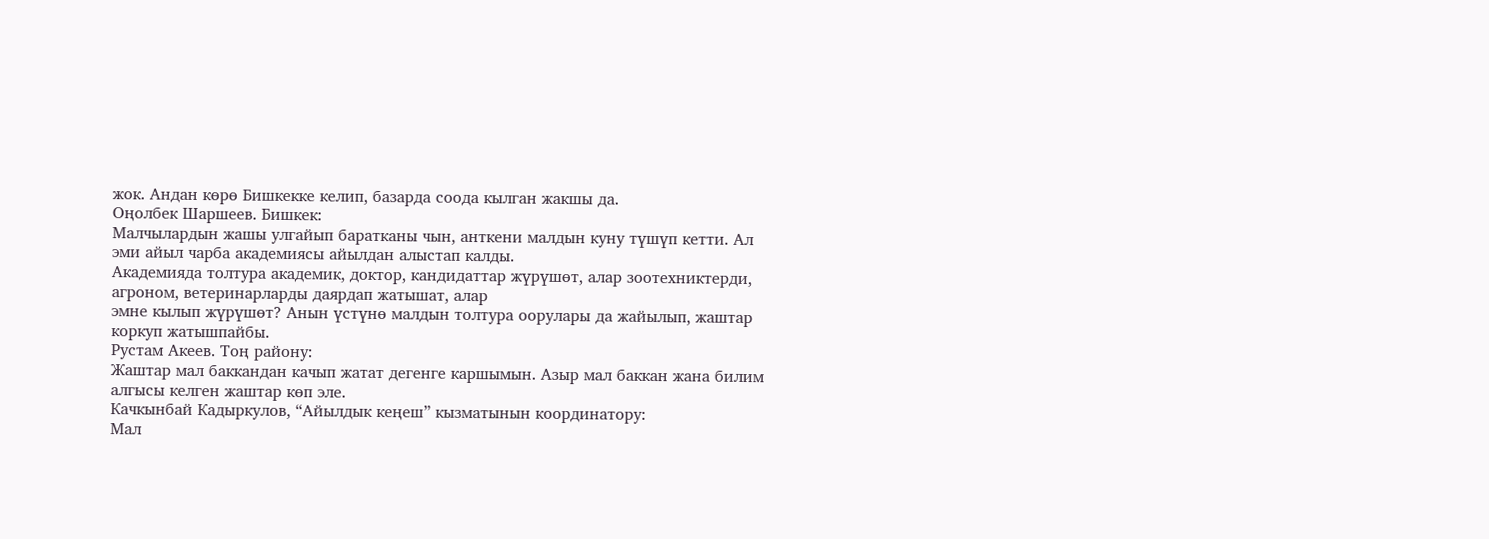жок. Андан көрө Бишкекке келип, базарда соода кылган жакшы да.
Оңолбек Шаршеев. Бишкек:
Малчылардын жашы улгайып баратканы чын, анткени малдын куну түшүп кетти. Ал эми айыл чарба академиясы айылдан алыстап калды.
Академияда толтура академик, доктор, кандидаттар жүрүшөт, алар зоотехниктерди, агроном, ветеринарларды даярдап жатышат, алар
эмне кылып жүрүшөт? Анын үстүнө малдын толтура оорулары да жайылып, жаштар коркуп жатышпайбы.
Рустам Акеев. Тоң району:
Жаштар мал баккандан качып жатат дегенге каршымын. Азыр мал баккан жана билим алгысы келген жаштар көп эле.
Качкынбай Кадыркулов, “Айылдык кеңеш” кызматынын координатору:
Мал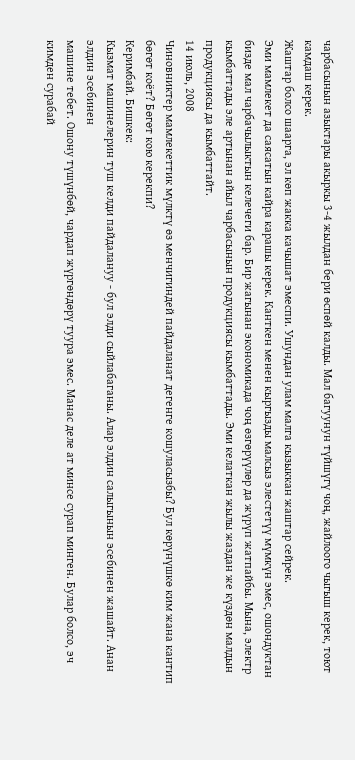чарбасынын азыктары акыркы 3-4 жылдан бери өспөй калды. Мал багуунун түйшүгү чоң, жайлоого чыгыш керек, тоют камдаш керек.
Жаштар болсо шаарга, эл көп жакка качышат эмеспи. Ушундан улам малга кызыккан жаштар сейрек.
Эми мамлекет да саясатын кайра карашы керек. Канткен менен кыргызды малсыз элестетүү мүмкүн эмес, ошондуктан бизде мал чарбачылыктын келечеги бар. Бир жагынан экономикада чоң өзгөрүүлөр да жүрүп жатпайбы. Мына, электр кымбаттады эле артынан айыл чарбасынын продукциясы кымбаттады. Эми келаткан жылы жаздан же күздөн малдын продукциясы да кымбаттайт.
14 июль, 2008
Чиновниктер мамлекеттик мүлктү өз менчигиндей пайдаланат дегенге кошуласызбы? Бул көрүнүшкө ким жана кантип бөгөт коёт? Бөгөт кою керекпи?
Керимбай. Бишкек:
Кызмат машинелерин туш келди пайдалануу - бул элди сыйлабаганы. Алар элдин салыгынын эсебинен жашайт. Анан элдин эсебинен
машине тебет. Ошону түшүнбөй, чардап жүргөндөрү туура эмес. Манас деле ат минсе сурап минген. Булар болсо, эч кимден сурабай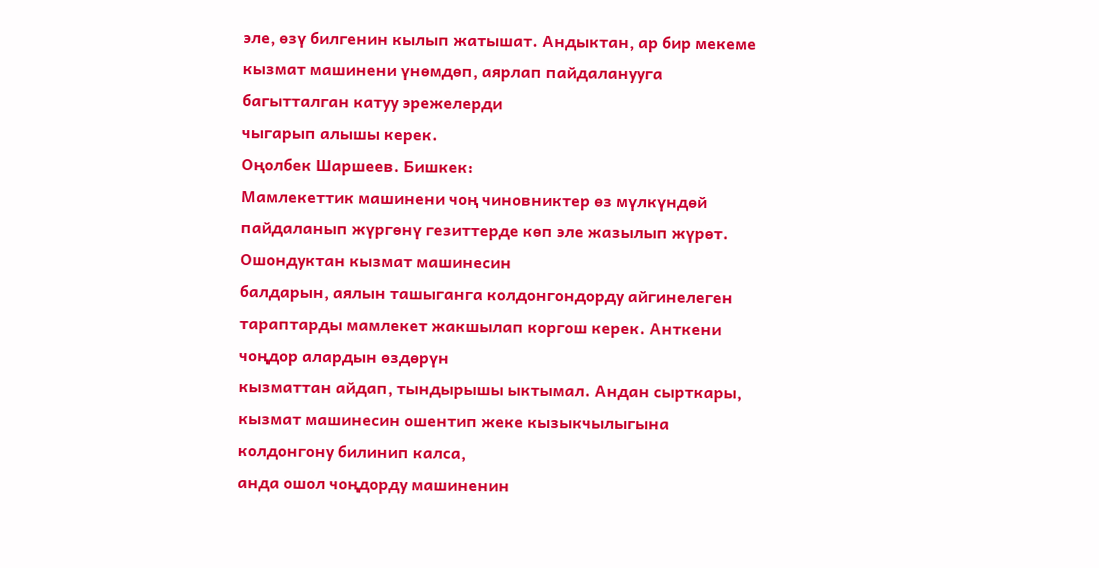эле, өзү билгенин кылып жатышат. Андыктан, ар бир мекеме кызмат машинени үнөмдөп, аярлап пайдаланууга багытталган катуу эрежелерди
чыгарып алышы керек.
Оңолбек Шаршеев. Бишкек:
Мамлекеттик машинени чоң чиновниктер өз мүлкүндөй пайдаланып жүргөнү гезиттерде көп эле жазылып жүрөт. Ошондуктан кызмат машинесин
балдарын, аялын ташыганга колдонгондорду айгинелеген тараптарды мамлекет жакшылап коргош керек. Анткени чоңдор алардын өздөрүн
кызматтан айдап, тындырышы ыктымал. Андан сырткары, кызмат машинесин ошентип жеке кызыкчылыгына колдонгону билинип калса,
анда ошол чоңдорду машиненин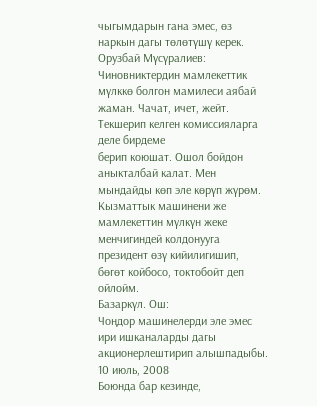чыгымдарын гана эмес, өз наркын дагы төлөтүшү керек.
Орузбай Мүсүралиев:
Чиновниктердин мамлекеттик мүлккө болгон мамилеси аябай жаман. Чачат, ичет, жейт. Текшерип келген комиссияларга деле бирдеме
берип коюшат. Ошол бойдон аныкталбай калат. Мен мындайды көп эле көрүп жүрөм. Кызматтык машинени же мамлекеттин мүлкүн жеке
менчигиндей колдонууга президент өзү кийилигишип, бөгөт койбосо, токтобойт деп ойлойм.
Базаркүл. Ош:
Чоңдор машинелерди эле эмес ири ишканаларды дагы акционерлештирип алышпадыбы.
10 июль, 2008
Боюнда бар кезинде,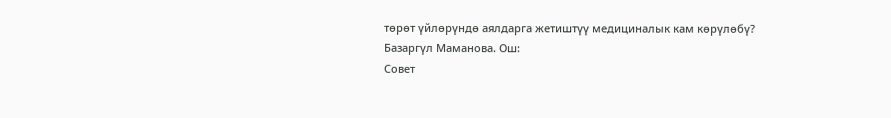төрөт үйлөрүндө аялдарга жетиштүү медициналык кам көрүлөбү?
Базаргүл Маманова. Ош:
Совет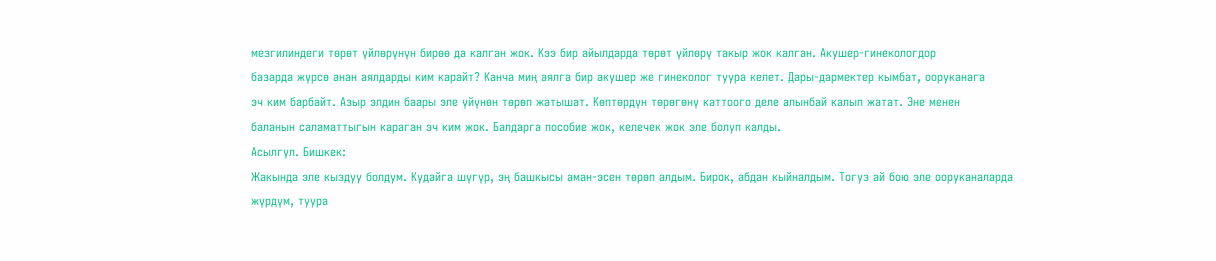мезгилиндеги төрөт үйлөрүнүн бирөө да калган жок. Кээ бир айылдарда төрөт үйлөрү такыр жок калган. Акушер-гинекологдор
базарда жүрсө анан аялдарды ким карайт? Канча миң аялга бир акушер же гинеколог туура келет. Дары-дармектер кымбат, ооруканага
эч ким барбайт. Азыр элдин баары эле үйүнөн төрөп жатышат. Көптөрдүн төрөгөнү каттоого деле алынбай калып жатат. Эне менен
баланын саламаттыгын караган эч ким жок. Балдарга пособие жок, келечек жок эле болуп калды.
Асылгүл. Бишкек:
Жакында эле кыздуу болдум. Кудайга шүгүр, эң башкысы аман-эсен төрөп алдым. Бирок, абдан кыйналдым. Тогуз ай бою эле ооруканаларда
жүрдүм, туура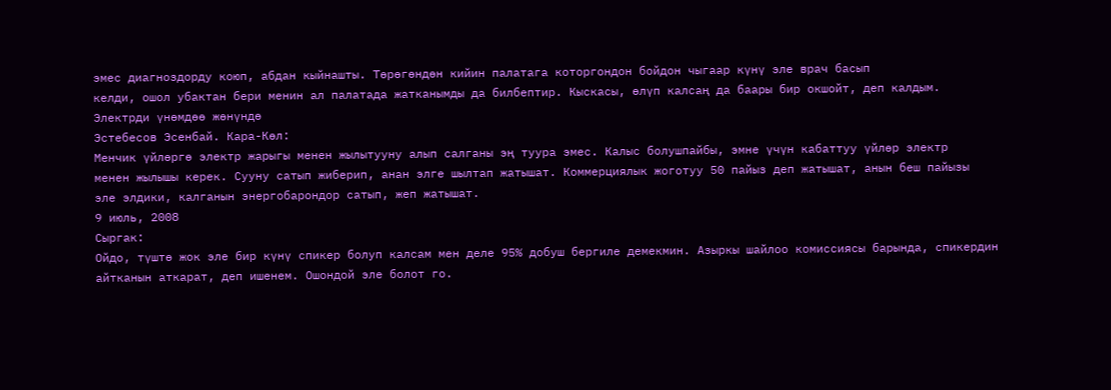эмес диагноздорду коюп, абдан кыйнашты. Төрөгөндөн кийин палатага которгондон бойдон чыгаар күнү эле врач басып
келди, ошол убактан бери менин ал палатада жатканымды да билбептир. Кыскасы, өлүп калсаң да баары бир окшойт, деп калдым.
Электрди үнөмдөө жөнүндө
Эстебесов Эсенбай. Кара-Көл:
Менчик үйлөргө электр жарыгы менен жылытууну алып салганы эң туура эмес. Калыс болушпайбы, эмне үчүн кабаттуу үйлөр электр
менен жылышы керек. Сууну сатып жиберип, анан элге шылтап жатышат. Коммерциялык жоготуу 50 пайыз деп жатышат, анын беш пайызы
эле элдики, калганын энергобарондор сатып, жеп жатышат.
9 июль, 2008
Сыргак:
Ойдо, түштө жок эле бир күнү спикер болуп калсам мен деле 95% добуш бергиле демекмин. Азыркы шайлоо комиссиясы барында, спикердин
айтканын аткарат, деп ишенем. Ошондой эле болот го.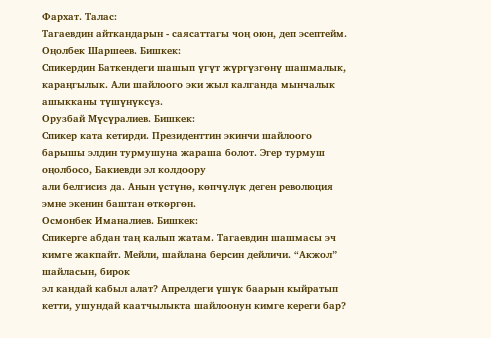Фархат. Талас:
Тагаевдин айткандарын - саясаттагы чоң оюн, деп эсептейм.
Оңолбек Шаршеев. Бишкек:
Спикердин Баткендеги шашып үгүт жүргүзгөнү шашмалык, караңгылык. Али шайлоого эки жыл калганда мынчалык ашыкканы түшүнүксүз.
Орузбай Мүсүралиев. Бишкек:
Спикер ката кетирди. Президенттин экинчи шайлоого барышы элдин турмушуна жараша болот. Эгер турмуш оңолбосо, Бакиевди эл колдоору
али белгисиз да. Анын үстүнө, көпчүлүк деген революция эмне экенин баштан өткөргөн.
Осмонбек Иманалиев. Бишкек:
Спикерге абдан таң калып жатам. Тагаевдин шашмасы эч кимге жакпайт. Мейли, шайлана берсин дейличи. “Акжол” шайласын, бирок
эл кандай кабыл алат? Апрелдеги үшүк баарын кыйратып кетти, ушундай каатчылыкта шайлоонун кимге кереги бар?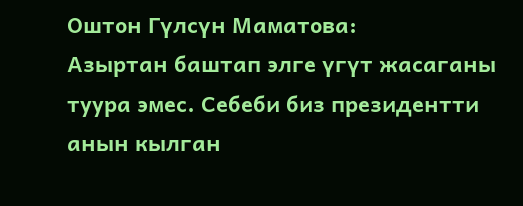Оштон Гүлсүн Маматова:
Азыртан баштап элге үгүт жасаганы туура эмес. Себеби биз президентти анын кылган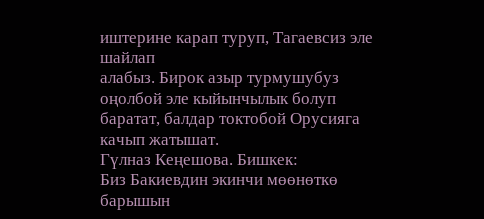иштерине карап туруп, Тагаевсиз эле шайлап
алабыз. Бирок азыр турмушубуз оңолбой эле кыйынчылык болуп баратат, балдар токтобой Орусияга качып жатышат.
Гүлназ Кеңешова. Бишкек:
Биз Бакиевдин экинчи мөөнөткө барышын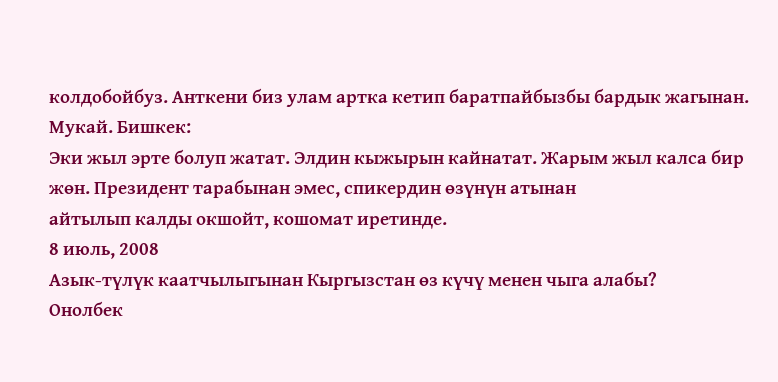колдобойбуз. Анткени биз улам артка кетип баратпайбызбы бардык жагынан.
Мукай. Бишкек:
Эки жыл эрте болуп жатат. Элдин кыжырын кайнатат. Жарым жыл калса бир жөн. Президент тарабынан эмес, спикердин өзүнүн атынан
айтылып калды окшойт, кошомат иретинде.
8 июль, 2008
Азык-түлүк каатчылыгынан Кыргызстан өз күчү менен чыга алабы?
Онолбек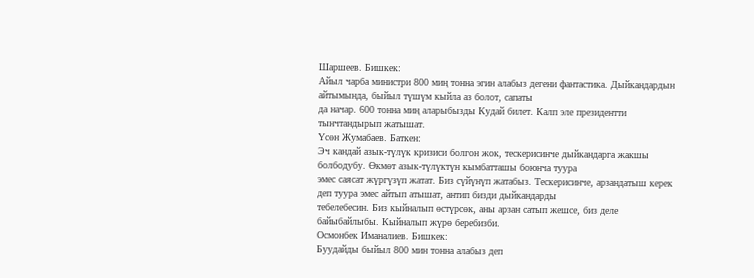Шаршеев. Бишкек:
Айыл чарба министри 800 миң тонна эгин алабыз дегени фантастика. Дыйкандардын айтымында, быйыл түшүм кыйла аз болот, сапаты
да начар. 600 тонна миң аларыбызды Кудай билет. Калп эле президентти тынчтандырып жатышат.
Үсөн Жумабаев. Баткен:
Эч кандай азык-түлүк кризиси болгон жок, тескерисинче дыйкандарга жакшы болбодубу. Өкмөт азык-түлүктүн кымбатташы боюнча туура
эмес саясат жүргүзүп жатат. Биз сүйүнүп жатабыз. Тескерисинче, арзандатыш керек деп туура эмес айтып атышат, антип бизди дыйкандарды
тебелебесин. Биз кыйналып өстүрсөк, аны арзан сатып жешсе, биз деле байыбайлыбы. Кыйналып жүрө беребизби.
Осмонбек Иманалиев. Бишкек:
Буудайды быйыл 800 мин тонна алабыз деп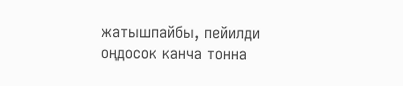жатышпайбы, пейилди оңдосок канча тонна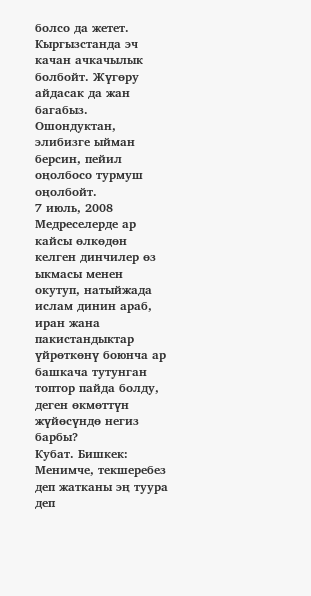болсо да жетет. Кыргызстанда эч качан ачкачылык
болбойт. Жүгөру айдасак да жан багабыз. Ошондуктан, элибизге ыйман берсин, пейил оңолбосо турмуш оңолбойт.
7 июль, 2008
Медреселерде ар кайсы өлкөдөн келген динчилер өз ыкмасы менен окутуп, натыйжада ислам динин араб, иран жана пакистандыктар үйрөткөнү боюнча ар башкача тутунган топтор пайда болду, деген өкмөттүн жүйөсүндө негиз барбы?
Кубат. Бишкек:
Менимче, текшеребез деп жатканы эң туура деп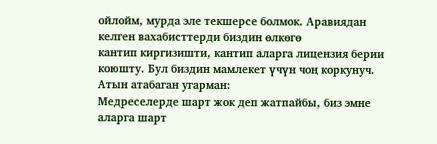ойлойм, мурда эле текшерсе болмок. Аравиядан келген вахабисттерди биздин өлкөгө
кантип киргизишти, кантип аларга лицензия берии коюшту. Бул биздин мамлекет үчүн чоң коркунуч.
Атын атабаган угарман:
Медреселерде шарт жок деп жатпайбы, биз эмне аларга шарт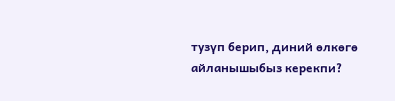тузүп берип, диний өлкөгө айланышыбыз керекпи?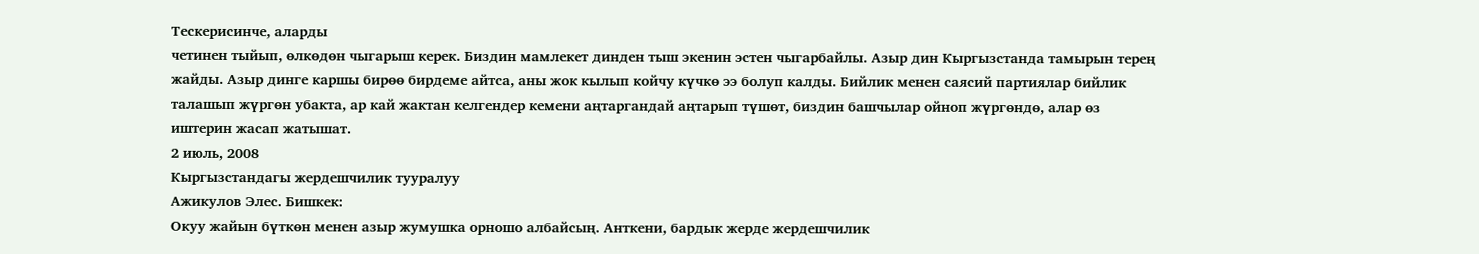Тескерисинче, аларды
четинен тыйып, өлкөдөн чыгарыш керек. Биздин мамлекет динден тыш экенин эстен чыгарбайлы. Азыр дин Кыргызстанда тамырын терең
жайды. Азыр динге каршы бирөө бирдеме айтса, аны жок кылып койчу күчкө ээ болуп калды. Бийлик менен саясий партиялар бийлик
талашып жүргөн убакта, ар кай жактан келгендер кемени аңтаргандай аңтарып түшөт, биздин башчылар ойноп жүргөндө, алар өз
иштерин жасап жатышат.
2 июль, 2008
Кыргызстандагы жердешчилик тууралуу
Ажикулов Элес. Бишкек:
Окуу жайын бүткөн менен азыр жумушка орношо албайсың. Анткени, бардык жерде жердешчилик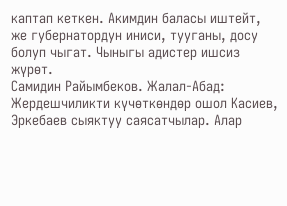каптап кеткен. Акимдин баласы иштейт,
же губернатордун иниси, тууганы, досу болуп чыгат. Чыныгы адистер ишсиз жүрөт.
Самидин Райымбеков. Жалал-Абад:
Жердешчиликти күчөткөндөр ошол Касиев, Эркебаев сыяктуу саясатчылар. Алар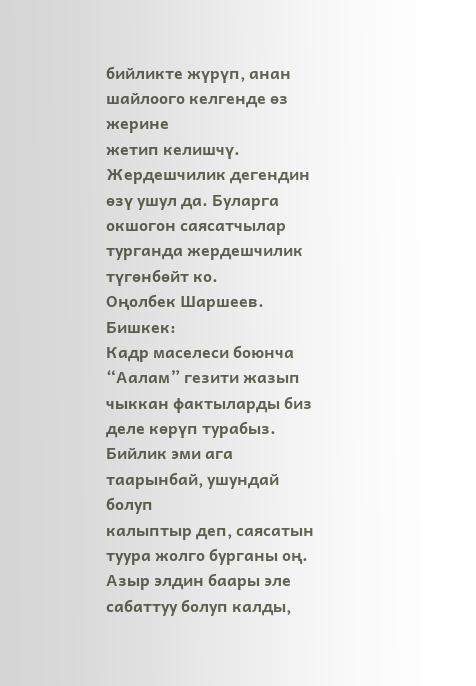бийликте жүрүп, анан шайлоого келгенде өз жерине
жетип келишчү. Жердешчилик дегендин өзү ушул да. Буларга окшогон саясатчылар турганда жердешчилик түгөнбөйт ко.
Оңолбек Шаршеев. Бишкек:
Кадр маселеси боюнча “Аалам” гезити жазып чыккан фактыларды биз деле көрүп турабыз. Бийлик эми ага таарынбай, ушундай болуп
калыптыр деп, саясатын туура жолго бурганы оң. Азыр элдин баары эле сабаттуу болуп калды,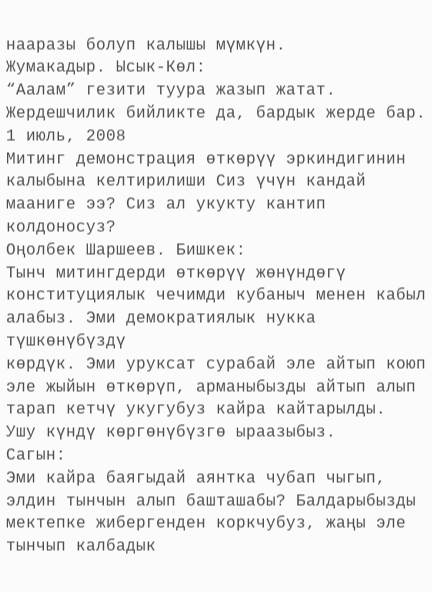нааразы болуп калышы мүмкүн.
Жумакадыр. Ысык-Көл:
“Аалам” гезити туура жазып жатат. Жердешчилик бийликте да, бардык жерде бар.
1 июль, 2008
Митинг демонстрация өткөрүү эркиндигинин калыбына келтирилиши Сиз үчүн кандай мааниге ээ? Сиз ал укукту кантип колдоносуз?
Оңолбек Шаршеев. Бишкек:
Тынч митингдерди өткөрүү жөнүндөгү конституциялык чечимди кубаныч менен кабыл алабыз. Эми демократиялык нукка түшкөнүбүздү
көрдүк. Эми уруксат сурабай эле айтып коюп эле жыйын өткөрүп, арманыбызды айтып алып тарап кетчү укугубуз кайра кайтарылды.
Ушу күндү көргөнүбүзгө ыраазыбыз.
Сагын:
Эми кайра баягыдай аянтка чубап чыгып, элдин тынчын алып башташабы? Балдарыбызды мектепке жибергенден коркчубуз, жаңы эле
тынчып калбадык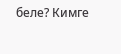беле? Кимге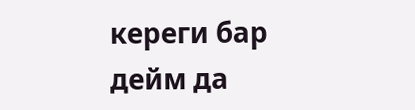кереги бар дейм да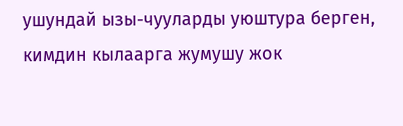ушундай ызы-чууларды уюштура берген, кимдин кылаарга жумушу жок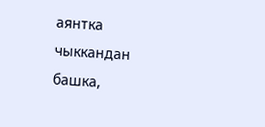аянтка чыккандан
башка,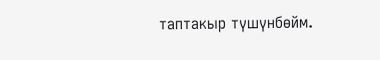таптакыр түшүнбөйм.